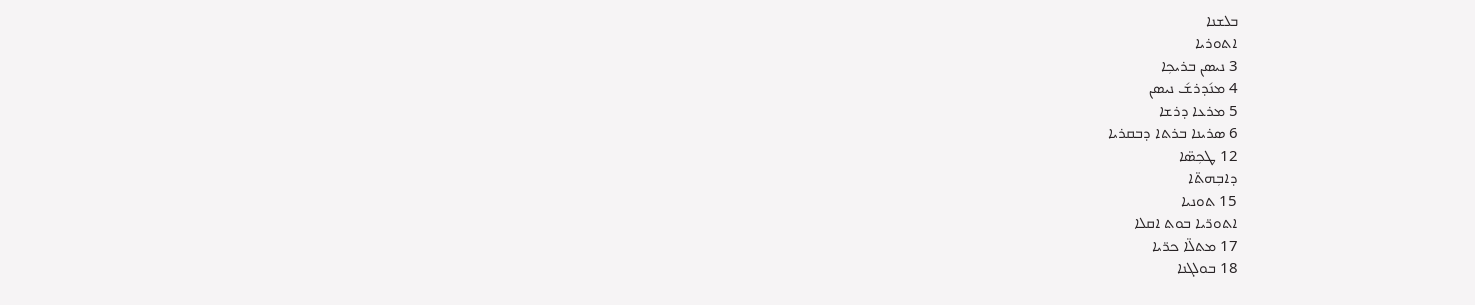ܒܠܫܢܐ
ܐܬܘܪܝܐ
3 ܢܝܣܢ ܒܪܝܟܼܐ
4 ܡܢ݇ܕܪܫ݇ ܢܝܣܢ
5 ܡܪܥܐ ܕܪܫܐ
6 ܣܪܝܢܐ ܒܪܬܐ ܕܒܩܪܝܐ
12 ܛܟܼܣ̈ܐ
ܕܐܒܼܗܬ̈ܐ
15 ܬܘܢܝܐ
ܐܬܘܖ̈ܝܐ ܒܘܬ ܐܩܠܐ
17 ܡܬܠ̈ܐ ܟܖ̈ܝܐ
18 ܒܘܠܓܢܐ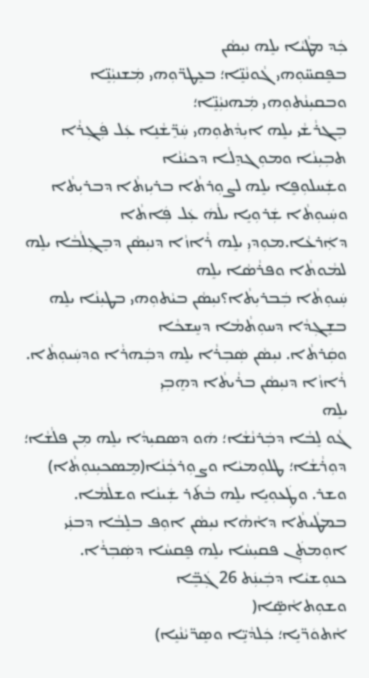ܟܲܕ ܡܛܵܝܵܐ ܝܠܸܗ ܢܝܼܣܵܢ
ܒܦܸܩܚ̈ܘܼܗܝ ܓܵܘܢܵܢܸ̈ܐ؛ ܒܥܸܛܖ̈ܘܼܗܝ ܡܲܫܢܝܼܵܢܸ̈ܐ ܘܒܩܝܼܢܵܬܘܼܗܝ ܡܲܗܢܝܼܵܢܸ̈ܐ؛
ܒܸܓܪܵܫܵܝ ܝܠܸܗ ܐܝܼܕܵܬܘܼܗܝ ܚܲܖܸ̈ܫܵܢܸܐ ܥܲܠ ܦܲܓܼܪܵܐ ܬܒܼܝܼܢܵܐ ܘܡܘܼܓܕܸܠܵܐ ܕܟܝܵܢܵܐ
ܘܫܲܚܠܘܼܦܸܐ ܝܠܸܗ ܠܨܘܼܪܬܵܐ ܒܪܝܼܙܬܵܐ ܕܒܪܝܼܬܵܐ ܘܚܲܝܘܼܬܵܐ ܫܲܪܘܼܝܸܐ ܝܠܵܗܿ ܥܲܠ ܦܲܐܬܵܐ
ܕܐܲܪܥܵܐ.ܡܘܼܕܝܼ ܝܠܸܗ ܪܵܐܙܵܐ ܕܢܝܼܣܵܢ ܕܒܸܓܼܠܵܒܵܐ ܝܠܸܗ ܠܡܵܘܬܵܐ ܘܦܪܵܣܵܐ ܝܠܸܗ
ܚܲܝܘܼܬܵܐ ܒܲܒܪܝܼܬܵܐ؟ܢܝܼܣܵܢ ܒܝܵܬܘܼܗܝ ܒܛܝܼܢܵܐ ܝܠܸܗ ܒܫܸܓܼܕܵܐ ܕܚܘܼܬܵܡܵܐ ܕܚܸܫܟܵܐ
ܘܩܲܪܬܵܐ. ܢܝܼܣܵܢ ܣܲܒܼܪܵܐ ܝܠܸܗ ܕܒܲܗܪܵܐ ܘܕܚܲܝܘܼܬܵܐ. ܪܵܐܙܵܐ ܕܢܝܼܣܵܢ ܒܪܵܝܬܵܐ ܕܗܸܒܼܝܼ
ܝܠܸܗ
ܓܵܘ ܠܸܒܵܐ ܕܒܲܪܢܵܫܵܐ؛ ܗܿܘ ܕܣܩܝܼܕܵܐ ܝܠܸܗ ܡܼܢ ܦܠܵܫܵܐ؛ ܕܘܼܪܵܫܵܐ؛ ܛܠܘܼܡܝܵܐ ܘܨܘܼܪܟܼܵܢܵܐ(ܡܸܣܟܝܼܢܘܼܬܵܐ)
ܘܫܪ. ܘܛܲܥܘܼܝܸܐ ܝܠܸܗ ܒܵܬ݇ܪ ܫܲܝܢܵܐ ܘܫܠܵܡܵܐ.
ܒܡܛܵܝܬܵܐ ܕܐܵܗܵܐ ܢܝܼܣܵܢ ܐܘܼܦ ܒܠܸܒܵܐ ܕܒܢܲܝ
ܐܘܼܡܬܲܢ ܦܩܝܼܚܵܐ ܝܠܸܗ ܦܸܩܚܵܐ ܕܣܲܒܼܪܵܐ. ܟܢܘܼܫܝܵܐ ܕܒܲܝܢܲܬ 26 ܓܲܒܸ̈ܐ
ܘܫܘܼܬܐܵܣܸ̈ܐ(
ܐܵܬܘܿܖ̈ܝܸܐ؛ ܟܲܠܕܵܝܸ̈ܐ ܘܣܸܖ̈ܝܵܢܵܝܸܐ)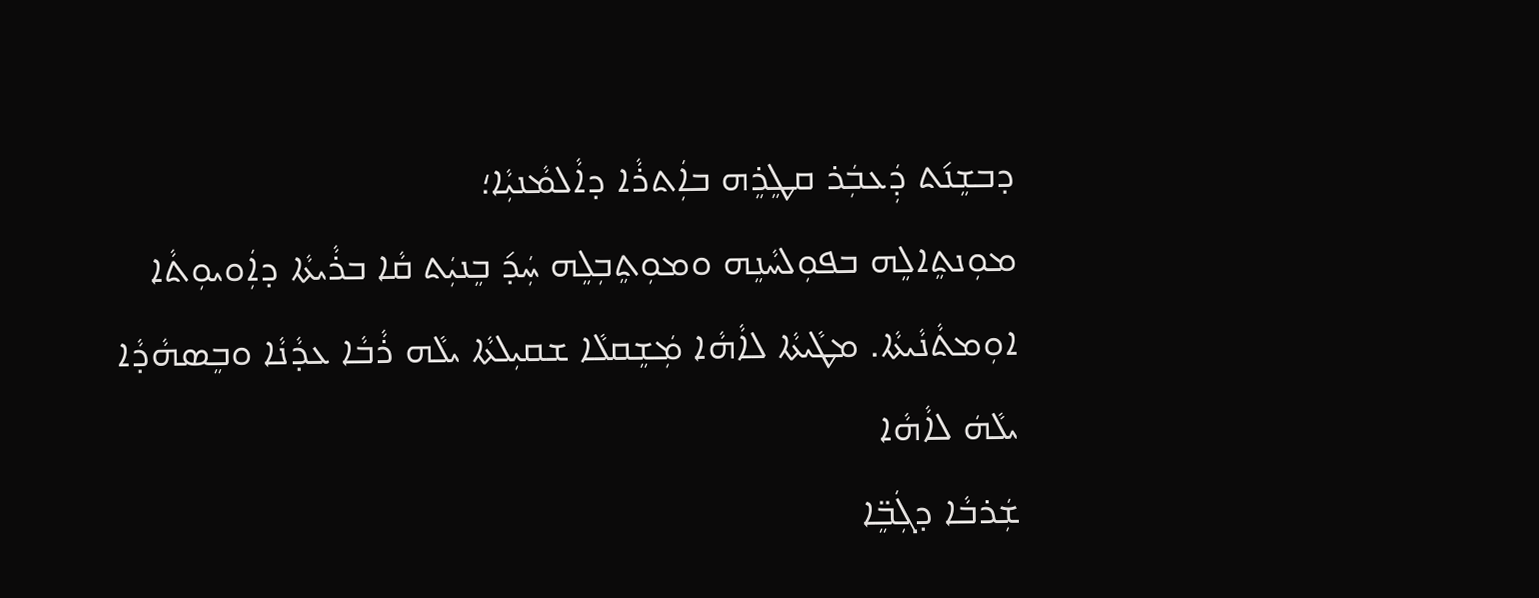ܕܒܫܸܢ݇ܬ ܕܲܥܒܲܪ ܩܛܸܪܸܗ ܒܐܲܬܪܵܐ ܕܐܵܠܡܵܢܝܼܵܐ؛
ܡܘܼܢܬܸܐܠܸܗ ܒܦܘܼܠܚܵܢܸܗ ܘܡܘܼܬܸܒܼܠܸܗ ܚܲܕ݇ ܒܸܢܝܲܬ ܩܵܐ ܒܪܵܝܬܵܐ ܕܐܲܘܝܘܼܬܵܐ
ܐܘܼܡܬܵܢܵܝܬܵܐ. ܡܛܵܝܬܵܐ ܠܐܵܗܵܐ ܡܲܫܸܩܠܵܐ ܫܩܝܼܠܬܵܐ ܝܠܵܗ ܪܵܒܵܐ ܥܕܵܢܵܐ ܘܒܸܣܗܵܕܵܐ
ܝܠܵܗܿ ܠܐܵܗܵܐ
ܫܲܪܒܵܐ ܕܓܲܒܸ̈ܐ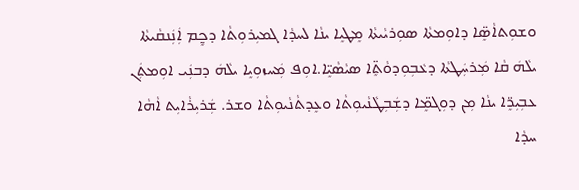ܘܫܘܼܬܐܵܣܸ̈ܐ ܕܐܘܼܡܬܵܐ ܣܘܼܪܝܵܝܬܵܐ ܡܸܛܝܸܐ ܝܢܵܐ ܠܚܕܵܐ ܓܡܝܼܪܘܼܬܵܐ ܕܟ̰ܸܡ ܐܲܢܲܢܩܵܝܬܵܐ
ܝܠܵܗܿ ܩܵܐ ܡܲܪܚܲܛܬܵܐ ܕܥܵܒܼܘܼܕܘܵܬܸ̈ܐ ܣܝܵܣܵܝܸ̈ܐ.ܐܘܼܦ ܡܲܚܙܘܼܝܸܐ ܝܠܵܗܿ ܕܒܢܲܝ ܐܘܼܡܬܲܢ
ܥܒܼܝܼܖܸ̈ܐ ܝܢܵܐ ܡܼܢ ܕܘܼܓܡܸ̈ܐ ܕܫܲܒܼܛܵܢܵܝܘܼܬܵܐ ܘܥܸܕܬܵܢܵܝܘܼܬܵܐ ܘܫܪ. ܫܲܪܝܼܪܵܐܝܼܬ ܐܵܗܵܐ
ܚܕܵܐ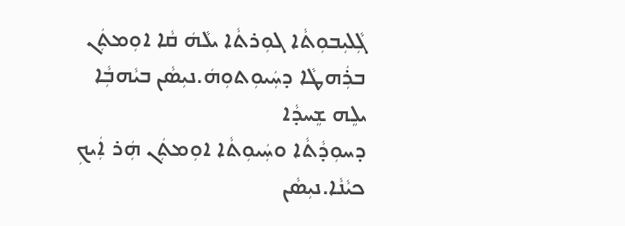ܓܼܵܠܝܼܒܘܼܬܵܐ ܓܘܼܪܬܵܐ ܝܠܵܗܿ ܩܵܐ ܐܘܼܡܬܲܢ ܒܪܲܗܛܵܐ ܕܚܲܝܘܼܬܘܼܗܿ.ܢܝܼܣܵܢ ܒܝܵܗܒܼܵܐ ܝܠܸܗ ܫܸܚܕܵܐ
ܕܚܘܼܕܵܬܵܐ ܘܚܲܝܘܼܬܵܐ ܐܘܼܡܬܲܢ ܗܲܪ ܐܲܝܟܼ ܟܝܵܢܵܐ.ܢܝܼܣܵܢ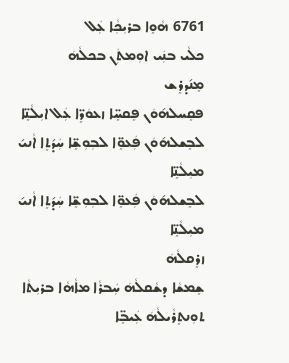6761 ܗܵܘܸܐ ܒܪܝܼܟܼܵܐ ܥܲܠ
ܟܠܵܝ ܒܢܲܝ ܐܘܼܡܬܲܢ ܒܟܠܵܗܿ
ܡܸܢ݇ܕܪܸܫ
ܦܩܸܚܠܗ݇ܘܿܢ ܦܸܩܚܸ̈ܐ ܙܥܘܿܖܸ̈ܐ ܥܲܠ ܐܝܼܠܵܢܸ̈ܐ
ܠܒܸܫܠܗ݇ܘܿܢ ܦܲܥܘܸ̈ܐ ܠܒܼܘܼܫܸ̈ܐ ܚܲܕ݇ܬܸܐ ܐܵܢܝ݇ ܡܝܼܠܵܢܸ̈ܐ
ܠܒܸܫܠܗ݇ܘܿܢ ܦܲܥܘܸ̈ܐ ܠܒܼܘܼܫܸ̈ܐ ܚܲܕ݇ܬܸܐ ܐܵܢܝ݇ ܡܝܼܠܵܢܸ̈ܐ
ܙܪܸܩܠܵܗܿ
ܫܸܡܫܵܐ ܕܫܵܩܠܵܗܿ ܚܲܒܪܵܐ ܡܐܵܗܵܐ ܒܪܝܼܬܵܐ
ܬܘܼܢܬܸܪܵܝܠܵܗܿ ܥܲܝܒܸ̈ܐ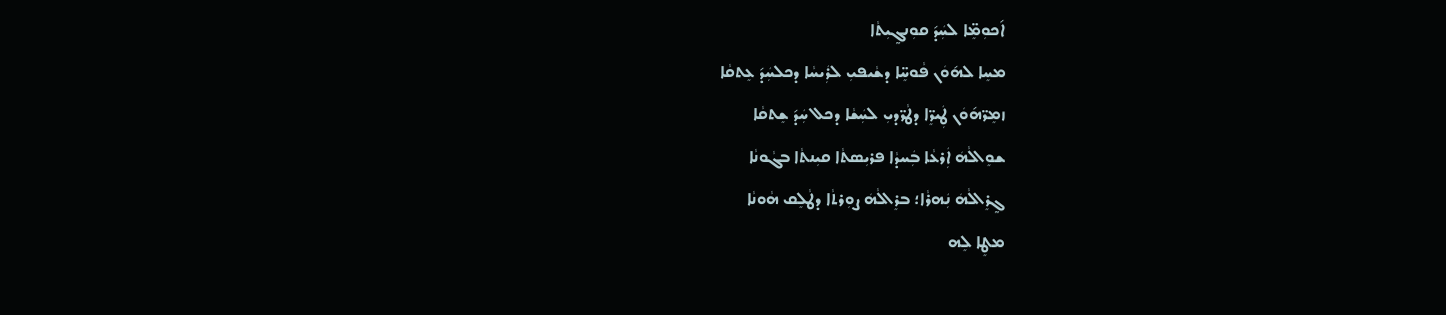ܐ݇ܟܘܼܡܸ̈ܐ ܠܚܲܕ݇ ܩܘܼܢܓ̰ܝܼܬܵܐ
ܡܚܸܐ ܠܗ݇ܘܿܢ ܦܵܘܚܸ̈ܐ ܕܫܵܝܦܝܼ ܠܪܲܝܚܵܐ ܕܟܠܚܲܕ݇ ܥܸܬܩܵܐ
ܙܡܸܖ̈ܗ݇ܘܿܢ ܛܲܝܖܸ̈ܐ ܕܛܵܖ̈ܕܝܼ ܠܚܲܫܵܐ ܕܟܠ ܚܲܕ݇ ܫܸܬܩܵܐ
ܫܘܸܐܠܵܗܿ ܐܲܪܥܵܐ ܒܲܚܕܵܐ ܦܪܝܼܣܬܵܐ ܩܝܼܢܬܵܐ ܒܓܵܘܢܵܐ
ܓ̰ܪܸܐܠܵܗܿ ܢܲܗܪܵܐ؛ ܒܪܸܐܠܵܗܿ ܨܘܼܪܬܵܐ ܕܛܵܠܸܩ ܗܵܘܢܵܐ
ܡܛܸܐ ܠܸܗ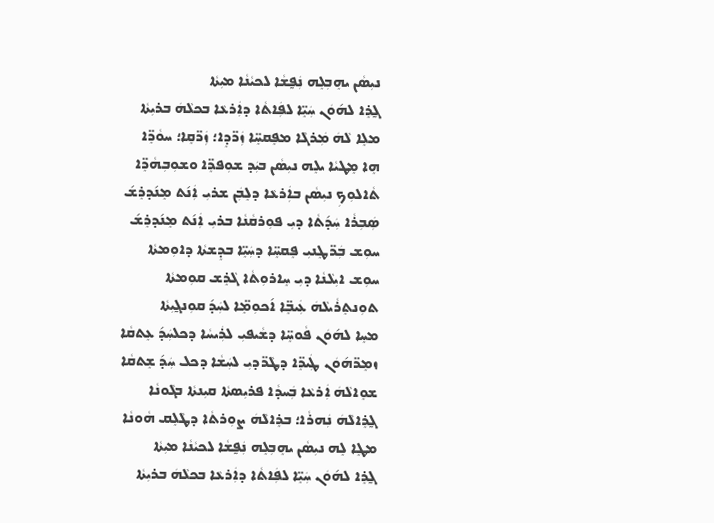ܢܝܼܣܵܢ ܝܗܸܒܼܠܸܗ ܢܲܦ̰ܫܵܐ ܠܟܝܵܢܵܐ ܡܝܼܬܵܐ
ܓ̰ܪܸܐ ܠܗ݇ܘܿܢ ܚܲܝܸ̈ܐ ܠܦܲܐܬܵܐ ܕܐܲܪܥܵܐ ܒܟܠܵܗܿ ܒܪܝܼܬܵܐ
ܡܠܸܐ ܠܵܗܿ ܡܲܪܓܵܐ ܡܦܸܩܚܸ̈ܐ ܙܲܖ̈ܕܸܐ؛ ܙܲܖ̈ܩܸܐ؛ ܚܘܵܖܸ̈ܐ
ܗܸܐ ܡܸܛܝܵܐ ܝܠܸܗ ܢܝܼܣܵܢ ܒܝܲܕ ܫܘܼܦܖܸ̈ܐ ܘܫܘܼܒܼܗܵܖܸ̈ܐ
ܬܵܐܠܘܼܟܼ ܢܝܼܣܵܢ ܒܐܲܪܥܵܐ ܕܠܸܒܲܢ ܫܪܝܼ ܐܲܢ݇ܬ ܡܸܢ݇ܕܪܸܫ݇
ܣܲܒܼܪܵܐ ܚܲܕ݇ܬܵܐ ܕܝܼ ܦܘܼܪܩܵܢܵܐ ܒܪܝܼ ܐܲܢ݇ܬ ܡܸܢ݇ܕܪܸܫ݇
ܚܘܼܫ ܒܲܖ̈ܛܸܢܝܼ ܦܸܩܚܸ̈ܐ ܕܚܲܝܸ̈ܐ ܒܕܸܫܬܵܐ ܕܐܘܼܡܬܵܐ
ܚܘܼܫ ܐܝܼܠܵܢܵܐ ܕܝܼ ܚܸܐܪܘܼܬܵܐ ܓܵܪܸܫ ܩܘܼܡܬܵܐ
ܬܘܼܢܬܸܪܵܝܠܵܗܿ ܥܲܝܒܸ̈ܐ ܐ݇ܟܘܼܡܸ̈ܐ ܠܚܲܕ݇ ܩܘܼܢܓ̰ܝܼܬܵܐ
ܡܚܸܐ ܠܗ݇ܘܿܢ ܦܵܘܚܸ̈ܐ ܕܫܵܝܦܝܼ ܠܪܲܝܚܵܐ ܕܟܠܚܲܕ݇ ܥܸܬܩܵܐ
ܙܡܸܖ̈ܗ݇ܘܿܢ ܛܲܝܖܸ̈ܐ ܕܛܵܖ̈ܕܝܼ ܠܚܲܫܵܐ ܕܟܠ ܚܲܕ݇ ܫܸܬܩܵܐ
ܫܘܸܐܠܵܗܿ ܐܲܪܥܵܐ ܒܲܚܕܵܐ ܦܪܝܼܣܬܵܐ ܩܝܼܢܬܵܐ ܒܓܵܘܢܵܐ
ܓ̰ܪܸܐܠܵܗܿ ܢܲܗܪܵܐ؛ ܒܪܸܐܠܵܗܿ ܨܘܼܪܬܵܐ ܕܛܵܠܸܩ ܗܵܘܢܵܐ
ܡܛܸܐ ܠܸܗ ܢܝܼܣܵܢ ܝܗܸܒܼܠܸܗ ܢܲܦ̰ܫܵܐ ܠܟܝܵܢܵܐ ܡܝܼܬܵܐ
ܓ̰ܪܸܐ ܠܗ݇ܘܿܢ ܚܲܝܸ̈ܐ ܠܦܲܐܬܵܐ ܕܐܲܪܥܵܐ ܒܟܠܵܗܿ ܒܪܝܼܬܵܐ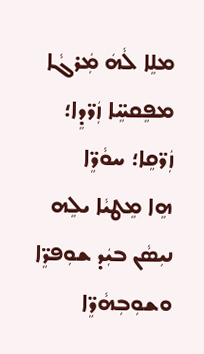ܡܠܸܐ ܠܵܗܿ ܡܲܪܓܵܐ ܡܦܸܩܚܸ̈ܐ ܙܲܖ̈ܕܸܐ؛ ܙܲܖ̈ܩܸܐ؛ ܚܘܵܖܸ̈ܐ
ܗܸܐ ܡܸܛܝܵܐ ܝܠܸܗ ܢܝܼܣܵܢ ܒܝܲܕ ܫܘܼܦܖܸ̈ܐ ܘܫܘܼܒܼܗܵܖܸ̈ܐ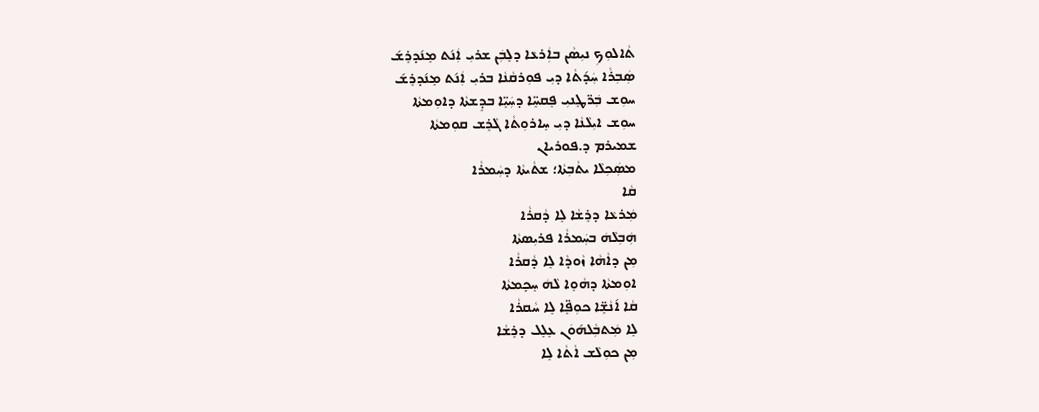ܬܵܐܠܘܼܟܼ ܢܝܼܣܵܢ ܒܐܲܪܥܵܐ ܕܠܸܒܲܢ ܫܪܝܼ ܐܲܢ݇ܬ ܡܸܢ݇ܕܪܸܫ݇
ܣܲܒܼܪܵܐ ܚܲܕ݇ܬܵܐ ܕܝܼ ܦܘܼܪܩܵܢܵܐ ܒܪܝܼ ܐܲܢ݇ܬ ܡܸܢ݇ܕܪܸܫ݇
ܚܘܼܫ ܒܲܖ̈ܛܸܢܝܼ ܦܸܩܚܸ̈ܐ ܕܚܲܝܸ̈ܐ ܒܕܸܫܬܵܐ ܕܐܘܼܡܬܵܐ
ܚܘܼܫ ܐܝܼܠܵܢܵܐ ܕܝܼ ܚܸܐܪܘܼܬܵܐ ܓܵܪܸܫ ܩܘܼܡܬܵܐ
ܫܡܝܪܡ ܕ.ܦܘܪܝܐܢ
ܡܣܲܟܼܠܵܐ ܝܬܵܒܼܬܵܐ؛ ܫܬܵܝܬܵܐ ܕܚܲܡܪܵܐ
ܩܵܐ
ܡܲܪܥܵܐ ܕܪܸܫܵܐ ܠܸܐ ܕܵܩܪܵܐ
ܗܲܒܼܠܵܗܿ ܒܚܲܡܪܵܐ ܦܪܝܼܣܬܵܐ
ܡܼܢ ܕܐܵܗܵܐ ܙܵܘܕܵܐ ܠܸܐ ܕܵܩܪܵܐ
ܐܘܼܡܬܵܐ ܕܗܵܘܸܐ ܠܵܗܿ ܚܸܟܼܸܡܬܵܐ
ܩܵܐ ܐ݇ܢܵܫܸ̈ܐ ܟܘܼܦܸ̈ܐ ܠܸܐ ܚܵܩܪܵܐ
ܠܸܐ ܡܲܬܒܼܵܠܗ݇ܘܿܢ ܥܸܠܸܠ ܕܪܸܫܵܐ
ܡܼܢ ܟܘܼܠܵܫ ܐܵܬܵܐ ܠܸܐ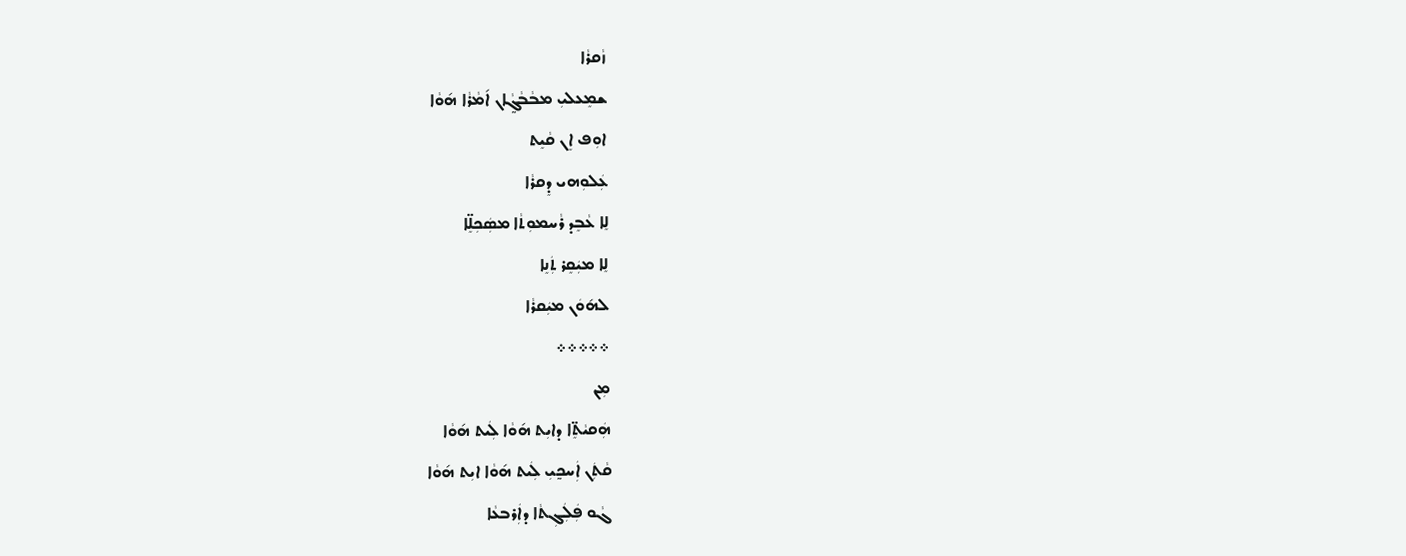ܙܵܩܪܵܐ
ܫܡܸܥܠܝܼ ܡܒܵܒܵܓ̰ܵܐܢ ܐ݇ܡܵܪܵܐ ܗ݇ܘܵܐ
ܐܘܼܦ ܐܸܢ ܩܵܝܸܬ
ܥܲܠܘܼܗܝ ܕܸܩܪܵܐ
ܠܸܐ ܥܵܒܸܕ ܪܵܚܡܘܼܬܵܐ ܡܣܲܟܼܠܸ̈ܐ
ܠܸܐ ܡܝܲܩܸܪ ܬܲܢܸܐ
ܠܗ݇ܘܿܢ ܡܝܲܩܪܵܐ
܀܀܀܀܀
ܡܼܢ
ܗܲܩܝܵܬܸ̈ܐ ܕܐܝܼܬ ܗ݇ܘܵܐ ܠܲܝܬ ܗ݇ܘܵܐ
ܩܵܬܲܢ ܐܲܚܟ̰ܝܼ ܠܲܝܬ ܗ݇ܘܵܐ ܐܝܼܬ ܗ݇ܘܵܐ
ܓܵܘ ܦܲܠܲܓܼܬܵܐ ܕܐܲܪܒܥܵܐ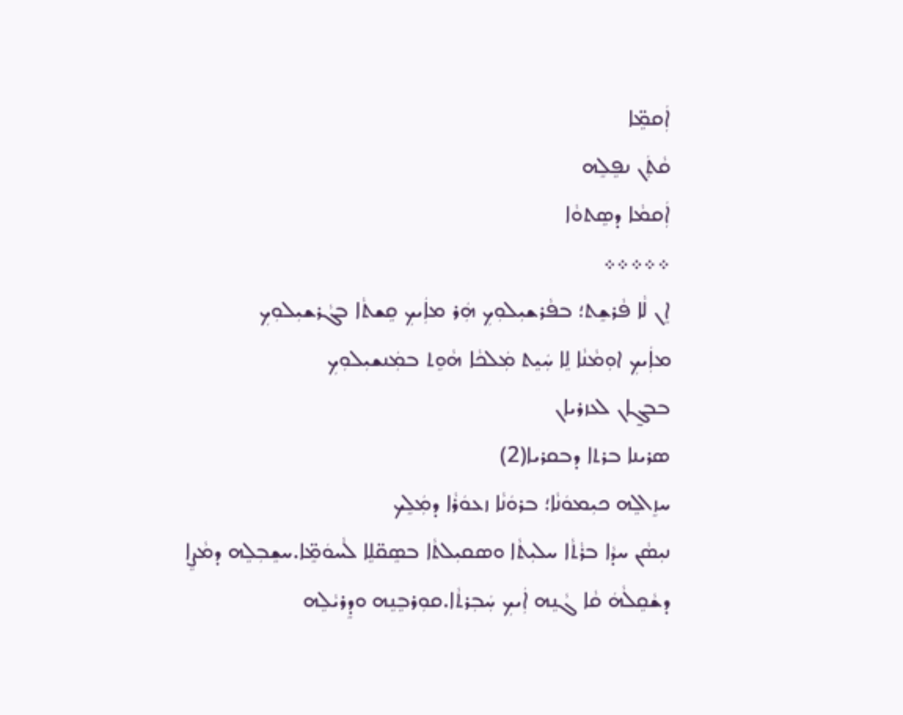ܐܲܩܡܸ̈ܐ
ܩܵܬܲܢ ܢܦܸܠܸܗ
ܐܲܩܡܵܐ ܕܣܸܬܘܵܐ
܀܀܀܀܀
ܐܸܢ ܠܵܐ ܦܵܪܫܸܬ؛ ܒܦܵܪܫܝܼܠܘܼܟܼ ܗܲܪ ܡܐܲܝܟܼ ܩܸܫܬܵܐ ܒܓܵܪܫܝܼܠܘܼܟܼ
ܡܐܲܝܟܼ ܐܘܼܡܵܢܵܐ ܠܸܐ ܚܲܝܸܬ ܡܲܠܟܵܐ ܗܵܘܸܬ ܒܡܲܢܫܝܼܠܘܼܟܼ
ܒܒܓ̰ܐܢ ܠܥܙܪܝܐܢ
ܣܪܝܢܐ ܒܪܬܐ ܕܒܩܪܝܐ(2)
ܚܙܸܐܠܸܗ ܟܝܼܡܘܿܢܵܐ؛ ܒܪܘܿܢܵܐ ܙܥܘܿܪܵܐ ܕܡܲܠܸܟ
ܢܝܼܣܵܢ ܚܕܵܐ ܒܪܵܬܵܐ ܚܠܝܼܬܵܐ ܘܣܩܝܼܠܬܵܐ ܒܣܸܩ̈ܠܸܐ ܠܵܚܘܿܡܸ̈ܐ.ܚܫܸܒܼܠܸܗ ܕܡܵܨܸܐ
ܕܫܵܩܸܠܵܗܿ ܩܵܐ ܓܵܢܸܗ ܐܲܝܟܼ ܚܲܒܼܪܬܵܐ.ܩܘܼܪܒܸܢܸܗ ܘܕܸܪܝܵܠܸܗ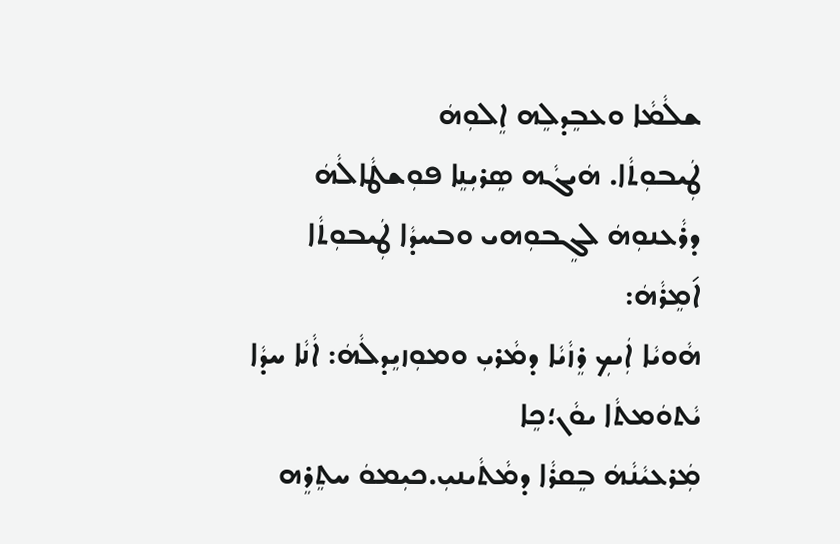ܫܠܵܡܵܐ ܘܥܒܸܕܠܸܗ ܐܸܠܘܼܗܿ
ܛܲܝܒܘܼܬܵܐ. ܗܿܝܓܵܗ ܣܸܪܝܼܢܸܐ ܦܘܼܫܛܵܐܠܵܗܿ ܕܪܵܥܢܘܼܗܿ ܠܓܸܒܘܼܗܝ ܘܒܚܕܵܐ ܛܲܝܒܘܼܬܵܐ ܐ݇ܡܸܪܵܗܿ:
ܗܵܘܝܵܐ ܐܲܝܟܼ ܪܸܙܵܝܵܐ ܕܡܵܪܝܼ ܘܡܘܼܙܝܸܕܠܵܗܿ: ܐܵܢܵܐ ܚܕܵܐ ܝܵܬܘܿܡܬܵܐ ܝܘܵܢ؛ܟܸܐ
ܡܲܪܥܝܵܢܵܗܿ ܒܸܩܪܵܐ ܕܡܵܬܵܝܢܝܼ.ܟܝܼܡܘܿ ܚܬܸܪܸܗ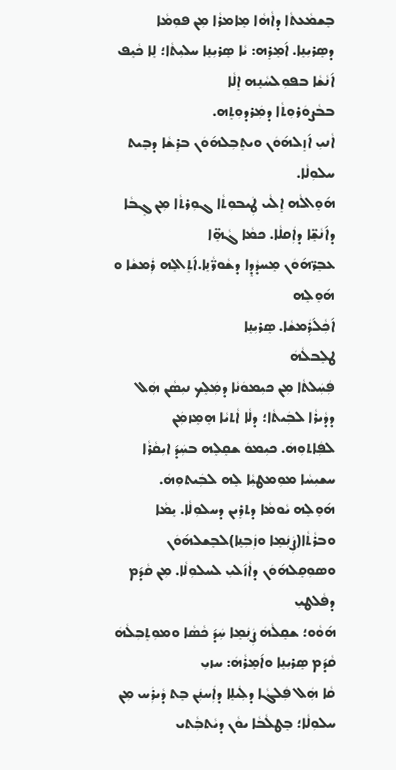ܒܸܫܡܵܥܬܵܐ ܕܐܵܗܵܐ ܡܸܐܡܪܵܐ ܡܼܢ ܦܘܼܡܵܐ
ܕܣܸܪܝܼܢܸܐ. ܐ݇ܡܸܪܸܗ: ܝܵܐ ܣܸܪܝܼܢܸܐ ܚܠܝܼܬܵܐ؛ ܠܸܐ ܟܵܝܸܦ ܐ݇ܢܵܫܵܐ ܒܦܘܼܠܚܵܢܸܗ ܐܸܠܵܐ
ܒܒܵܨܘܿܪܘܼܬܵܐ ܕܡܲܪܕܘܼܬܸܗ.
ܐܵܢܝܼ ܐ݇ܙܸܠܗ݇ܘܿܢ ܘܝܬܸܒܼܠܗ݇ܘܿܢ ܒܪܸܫܵܐ ܕܒܸܝܬ ܚܠܘܼܠܵܐ.
ܗ݇ܘܸܐܠܵܗ ܐܸܠܵܝ ܛܲܝܒܘܼܬܵܐ ܓܘܼܪܬܵܐ ܡܼܢ ܓܸܒܵܐ ܕܐ݇ܢܵܫܸ̈ܐ ܕܐܲܩܠܵܐ. ܟܡܵܐ ܓܵܗܸ̈ܐ
ܥܒܸܖ̈ܗ݇ܘܿܢ ܡܸܚܕܵܕܸܐ ܕܫܵܘܖ̈ܵܢܸܐ.ܐ݇ܬܸܐܠܸܗ ܪܲܡܫܵܐ ܘ ܗ݇ܘܸܠܸܗ
ܐ݇ܟܼܵܠ݇ܪܲܡܫܵܐ. ܣܸܪܝܼܢܸܐ
ܛܠܸܒܠܵܗܿ
ܦܲܚܲܠܬܵܐ ܡܼܢ ܟܝܼܡܘܿܢܵܐ ܕܡܲܠܸܟ ܢܝܼܣܵܢ ܗܲܠ ܕܕܵܝܪܵܐ ܠܒܲܝܬܵܐ؛ ܕܠܵܐ ܐܵܬܝܵܐ ܗܸܡܸܙܡܲܢ
ܠܦܲܐܬܘܼܗܿ. ܟܝܼܡܘܿ ܫܩܸܠܸܗ ܒܚܲܕ݇ ܐܝܼܩܵܪܵܐ ܚܫܝܼܚܵܐ ܡܘܼܡܛܝܼܵܐ ܠܸܗ ܠܒܲܝܬܘܼܗܿ.
ܗ݇ܘܸܠܸܗ ܝܵܘܡܵܐ ܕܬܪܸܝܢ ܕܚܠܘܼܠܵܐ. ܝܸܡܵܐ
ܘܒܪܵܬܵܐ(ܨܲܢܲܡܸܐ ܘܙܲܒܼܢܸܐ)ܠܒܸܫܠܗ݇ܘܿܢ ܘܣܘܼܩܸܠܗ݇ܘܿܢ ܕܐܵܙ݇ܠܝܼ ܠܚܠܘܼܠܵܐ. ܡܼܢ ܩܵܕ݇ܡ ܕܦܵܠܛܝܼ
ܗ݇ܘܵܘ؛ ܫܩܸܠܵܗܿ ܨܲܢܲܡܸܐ ܚܲܕ݇ ܟܵܣܵܐ ܘܡܘܼܬܸܒܼܠܵܗܿ ܩܵܕ݇ܡ ܣܸܪܝܼܢܸܐ ܘܐ݇ܡܸܪܵܗܿ: ܚܙܝܼ
ܩܵܐ ܗܲܠ ܦܲܠܓܵܐ ܕܠܲܝܠܸܐ ܕܐܲܚܢܲܢ ܒܸܬ ܕܵܝܪܲܚ ܡܼܢ ܚܠܘܼܠܵܐ؛ ܒܸܛܠܵܒܵܐ ܝܘܵܢ ܕܝܵܬܒܼܵܬܝ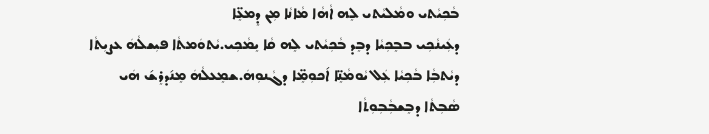ܒܵܟܼܝܵܬܝ ܘܡܵܠܝܵܬܝ ܠܸܗ ܐܵܗܵܐ ܡܵܐܢܵܐ ܡܼܢ ܕܸܡܥܸ̈ܐ
ܕܥܲܝܢܵܟܼܝ ܒܒܸܟܼܝܵܐ ܕܒܸܕ ܒܵܟܼܝܵܬܝ ܠܸܗ ܩܵܐ ܝܸܡܵܟܼܝ.ܝܵܬܘܿܡܬܵܐ ܦܝܼܫܠܵܗܿ ܥܨܝܼܬܵܐ
ܕܝܵܬܒܼܵܐ ܒܵܟܼܝܵܐ ܥܲܠ ܝܵܘܡܵܢܸ̈ܐ ܐ݇ܟܘܼܡܸ̈ܐ ܕܓܵܢܘܼܗܿ.ܫܡܸܥܠܵܗܿ ܡܸܢ݇ܕܪܸܫ݇ ܗܿܝ
ܣܵܒܼܬܵܐ ܕܒܸܫܒܼܵܒܼܘܼܬܵܐ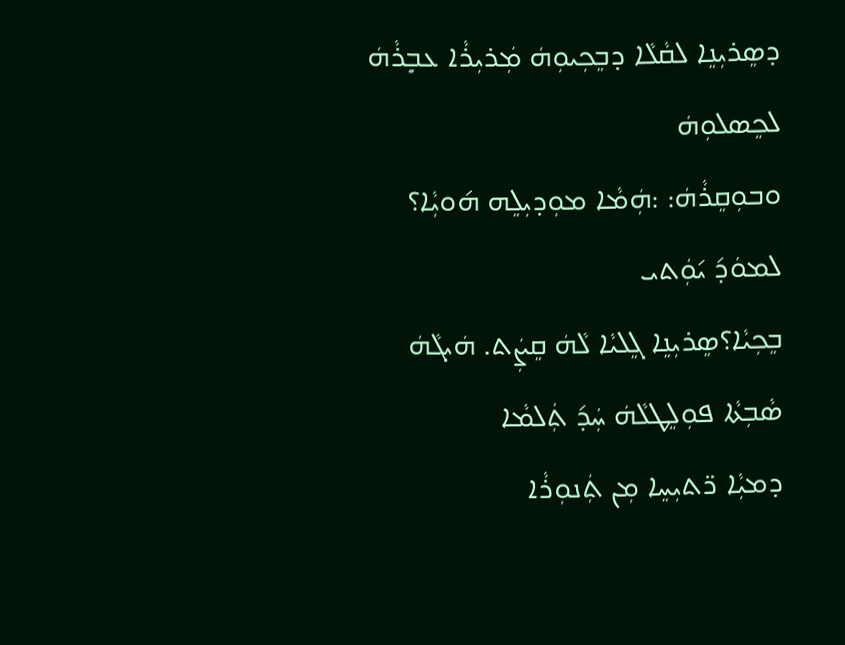ܕܣܸܪܝܼܢܸܐ ܠܩܵܠܵܐ ܕܒܸܟܼܝܘܼܗܿ ܡܲܪܝܼܪܵܐ ܥܒܸܼܪܵܗܿ ܠܟܸܣܠܘܼܗܿ
ܘܒܘܼܩܸܪܵܗܿ: :ܗܲܡܵܐ ܡܘܼܕܝܼܠܸܗ ܗ݇ܘܝܼܵܐ؟ ܠܡܘܿܕ݇ ܝ݇ܘܲܬܝ
ܒܸܟܼܝܵܐ؟ܣܸܪܝܼܢܸܐ ܓܸܠܝܵܐ ܠܵܗܿ ܩܸܨܲܬ. ܗܿܝܓܵܗܿ ܣܵܒܼܬܵܐ ܦܘܼܠܸܛܠܵܗܿ ܚܲܕ݇ ܬܲܠܡܵܐ
ܕܡܝܼܵܐ ܖ̈ܬܝܼܚܸܐ ܡܼܢ ܬܲܢܘܼܪܵܐ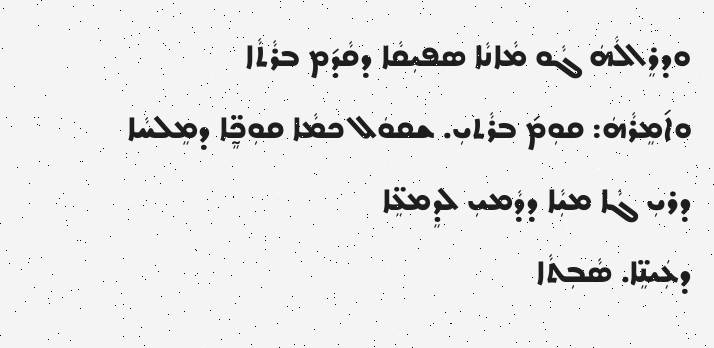ܘܕܪܸܐܠܵܗܿ ܓܵܘ ܡܵܐܢܵܐ ܣܦܝܼܩܵܐ ܕܩܵܕ݇ܡ ܒܪܵܬܵܐ
ܘܐ݇ܡܸܪܵܗܿ: ܩܘܼܡ݇ ܒܪܵܬܝܼ. ܫܩܘܿܠ ܟܡܵܐ ܩܘܼܟ̰ܸ̈ܐ ܕܡܸܠܚܵܐ ܕܪܝܼ ܓܵܐ ܡܝܼܵܐ ܕܕܵܡܝܼ ܠܕܸܡܥܸ̈ܐ
ܕܥܲܝܢܸ̈ܐ. ܣܵܒܼܬܵܐ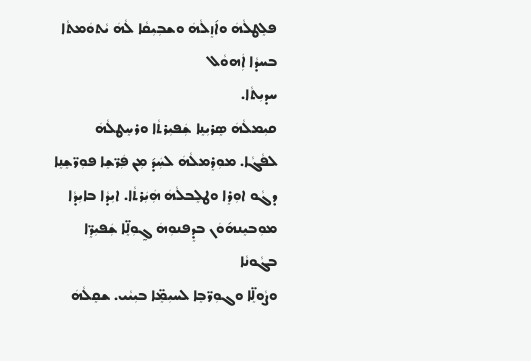ܦܠܸܛܠܵܗܿ ܘܐ݇ܙܸܠܵܗܿ ܘܫܒܼܝܼܩܵܐ ܠܵܗܿ ܝܵܬܘܿܡܬܵܐ ܒܚܕܵܐ ܐܲܗܘܵܠ
ܚܕܝܼܬܵܐ.
ܩܝܼܡܠܵܗܿ ܣܸܪܝܼܢܸܐ ܫܲܦܝܼܪܬܵܐ ܘܪܚܸܛܠܵܗܿ
ܠܦܵܓܵܐ. ܡܘܼܪܸܡܠܵܗܿ ܠܚܲܕ݇ ܡܼܢ ܦܲܖ̈ܫܸܐ ܦܘܼܖ̈ܫܸܢܸܐ ܕܓܵܘ ܐܘܼܪܸܐ ܘܛܠܸܒܠܵܗܿ ܗܲܝܲܪܬܵܐ. ܐܝܼܕܵܐ ܒܐܝܼܕܵܐ
ܡܘܼܒܝܸܢܗ݇ܘܿܢ ܒܕܸܦܢܘܼܗܿ ܓ̰ܘܼܠܸ̈ܐ ܫܲܦܝܼܖܸ̈ܐ ܒܓܵܘܢܵܐ
ܘܨܵܘܠܸ̈ܐ ܘܓܘܼܖ̈ܒܸܐ ܠܚܝܼܡܸ̈ܐ ܒܝܼܝܵܝ. ܫܩܸܠܵܗܿ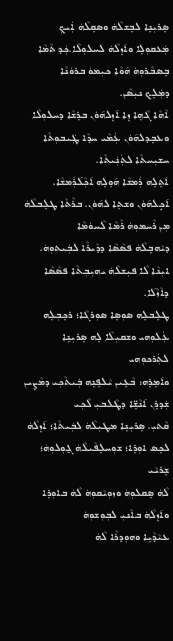ܣܸܪܝܼܢܸܐ ܠܒܸܫܠܵܗܿ ܘܣܩܸܠܵܗܿ ܐܲܝܟܼ
ܡܲܥܩܘܼܠܸܐ ܘܐ݇ܙܸܠܵܗܿ ܠܚܠܘܼܠܵܐ.ܟܲܕ ܬܵܡܵܐ ܒܸܣܒܵܪܘܼܗܿ ܗ݇ܘܵܐ ܟܝܼܡܘܿ ܒܪܘܿܢܵܐ
ܕܡܲܠܸܟ ܢܝܼܣܵܢ.
ܐܵܗܵܐ ܓܵܗܸܐ ܙܸܐ ܐ݇ܙܸܠܗ݇ܘܿܢ ܒܪܸܫܵܐ ܕܚܠܘܼܠܵܐ ܘܥܒܸܕܠܗ݇ܘܿܢ ܥܲܡܵܝ ܚܕܵܐ ܛܲܝܒܘܼܬܵܐ
ܚܫܝܼܚܬܵܐ ܠܬܲܢܲܝܬܵܐ.
ܐ݇ܬܸܠܸܗ ܪܲܡܫܵܐ ܗ݇ܘܸܠܸܗ ܐ݇ܟܼܵܠ݇ܪܲܡܫܵܐ.
ܐ݇ܟܼܸܠܗ݇ܘܿܢ ܘܫܬܸܐ ܠܗ݇ܘܿܢ. ܒܪܵܬܵܐ ܛܠܸܒܠܵܗܿ ܡܼܢ ܪܵܚܡܘܼܗܿ ܪܵܡܵܐ ܠܵܚܘܿܡܵܐ
ܕܝܵܗܒܸܠܵܗܿ ܦܣܵܣܵܐ ܕܕܵܝܪܵܐ ܠܒܲܝܬܘܼܗܿ. ܐܝܼܢܵܐ ܠܵܐ ܦܝܼܫܠܵܗܿ ܝܗܝܼܒܼܬܵܐ ܦܣܵܣܵܐ ܕܐܵܙܵܠ݇ܐ.
ܛܠܸܒܠܸܗ ܣܘܼܣܸܐ ܣܘܼܪܓܵܐ؛ ܪܟܸܒܼܠܸܗ ܥܲܠܘܼܗܝ ܘܫܩܝܼܠܵܐ ܠܸܗ ܣܸܪܝܼܢܸܐ ܠܬܲܪܟܘܼܗܝ
ܘܐ݇ܡܸܪܸܗ: ܒܵܥܸܝܢ ܝܵܠܦܸܢܸܗ ܒܲܝܬܵܟܼܝ ܕܡܵܨܸܝܢ ܫܲܕܪܸܢ ܐ݇ܢܵܫܸ̈ܐ ܕܛܵܠܒܝܼ ܠܵܟܼܝ
ܩܵܬܝܼ. ܣܸܪܝܼܢܸܐ ܡܛܝܼܠܵܗܿ ܠܒܲܝܬܵܐ؛ ܐ݇ܙܸܠܵܗܿ ܠܟܸܣ ܐܘܼܪܸܐ؛ ܫܘܼܚܠܸܦܵܝܠܵܗܿ ܓ̰ܘܼܠܘܼܗܿ؛
ܫܸܪܝܵܝ
ܠܵܗܿ ܣܸܩܠܘܼܗܿ ܘܙܘܼܝܵܩܘܼܗܿ ܠܵܗܿ ܒܐܘܼܪܸܐ ܘܐ݇ܙܸܠܵܗܿ ܒܐܵܢܝܼ ܠܒܼܘܼܫܘܼܗܿ
ܥܝܵܕܵܝܸܐ ܘܗܘܼܕܪܵܐ ܠܵܗܿ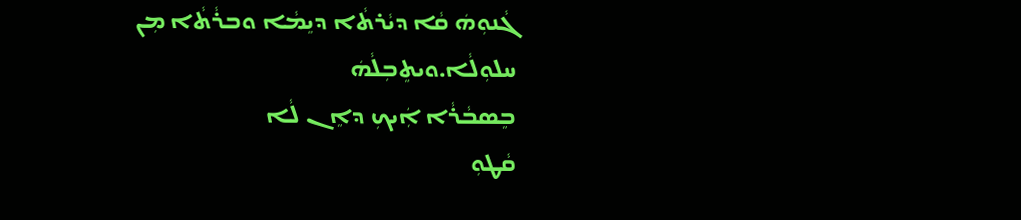ܓܵܢܘܼܗܿ ܩܵܐ ܕܝܵܪܬܵܐ ܕܝܸܡܵܐ ܘܒܪܵܬܵܐ ܡܼܢ ܚܠܘܼܠܵܐ.ܘܝܬܸܒܼܠܵܗܿ
ܒܸܣܒܵܪܵܐ ܐܲܝܟܼ ܕܐܸܢ ܠܵܐ
ܩܵܛܘܼ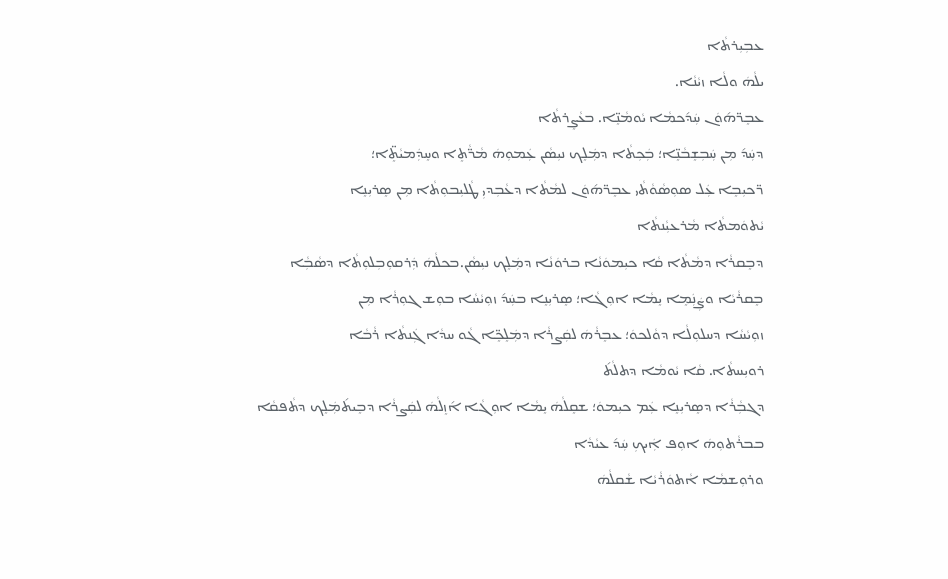ܥܒܼܝܼܪܬܵܐ
ܝܠܵܗܿ ܘܠܵܐ ܙܝܵܢܵܐ.
ܥܒܸܖ̈ܗ݇ܘܿܢ ܚܲܕ݇ܟܡܵܐ ܝܵܘܡܵܢܸ̈ܐ. ܒܥܵܨܸܪܬܵܐ
ܕܚܲܕ݇ ܡܼܢ ܚܲܒܼܫܸܒܵܢܸ̈ܐ؛ ܒܲܟܼܬܵܐ ܕܡܲܠܸܟ ܢܝܼܣܵܢ ܥܲܡܘܼܗܿ ܡܵܖ̈ܵܬܸܐ ܘܚܸܕܲܡܝܵܬܸ̈ܐ؛
ܖ̈ܟܝܼܒܸܐ ܥܲܠ ܣܘܼܣܵܘܵܬܵܝ ܥܒܸܖ̈ܗ݇ܘܿܢ ܠܡܵܬܵܐ ܕܥܵܒܼܕܝܼ ܛܵܠܝܼܒܘܼܬܵܐ ܡܼܢ ܣܸܪܝܼܢܸܐ
ܝܵܬܘܿܡܬܵܐ ܡܵܪܥܝܼܵܢܬܵܐ
ܕܒܸܩܪܵܐ ܕܡܵܬܵܐ ܩܵܐ ܟܝܼܡܘܿܢܵܐ ܒܪܘܿܢܵܐ ܕܡܲܠܸܟ ܢܝܼܣܵܢ.ܒܟܠܵܗܿ ܕܲܪܩܘܼܒܼܠܘܼܬܵܐ ܕܣܵܒܼܵܐ
ܒܸܩܪܵܝܵܐ ܘܨܲܢܲܡܸܐ ܝܸܡܵܐ ܐܘܼܓܵܐ؛ ܣܸܪܝܼܢܸܐ ܒܚܲܕ݇ ܙܘܼܝܵܚܵܐ ܒܘܼܫ ܓܘܼܪܵܐ ܡܼܢ
ܙܘܼܝܵܚܵܐ ܕܚܠܘܼܠܵܐ ܕܘܵܠܟܘܿ؛ ܥܒܸܪܵܗܿ ܠܩܲܨܪܵܐ ܕܡܲܠܸܟܸ̈ܐ ܓܵܘ ܚܕܵܐ ܓܲܢܬܵܐ ܪܵܒܵܐ
ܪܘܝܼܚܬܵܐ. ܩܵܐ ܝܵܘܡܵܐ ܕܬܠܵܬ݇
ܕܓܒܼܵܪܵܐ ܕܣܸܪܝܼܢܸܐ ܥܲܡ ܟܝܼܡܘܿ؛ ܫܩܸܠܵܗܿ ܝܸܡܵܐ ܐܘܼܓܵܐ ܐ݇ܙܸܠܵܗܿ ܠܩܲܨܪܵܐ ܕܒܸܝܬ݇ܡܲܠܸܟ ܕܬܵܦܩܵܐ
ܒܒܪܵܬܘܼܗܿ ܐܘܼܦ ܐܲܝܟܼ ܚܲܕ݇ ܥܝܵܕܵܐ
ܘܪܘܼܫܡܵܐ ܐܵܬܘܿܪܵܝܵܐ ܫܵܩܠܵܗܿ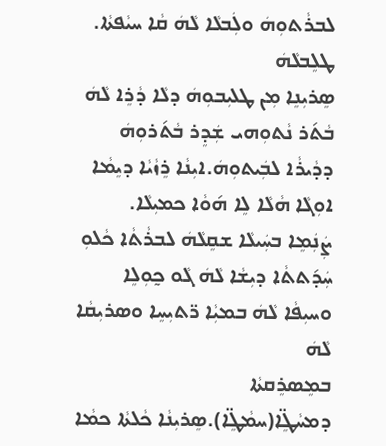ܠܒܪܵܬܘܼܗܿ ܘܠܲܒܠܵܐ ܠܵܗܿ ܩܵܐ ܚܝܵܦܬܵܐ. ܛܠܸܒܠܵܗܿ
ܣܸܪܝܼܢܸܐ ܡܼܢ ܛܠܝܼܒܘܼܗܿ ܕܠܵܐ ܕܵܪܸܐ ܠܵܗܿ ܒܵܬ݇ܪ ܢܵܬܘܼܗܝ ܫܲܕܸܪ ܒܵܬ݇ܪܘܼܗܿ
ܕܕܵܝܪܵܐ ܠܒܲܝܬܘܼܗܿ.ܐܝܼܢܵܐ ܪܸܙܵܝܵܐ ܕܝܸܡܵܐ ܐܘܼܓܵܐ ܗܵܠܵܐ ܠܸܐ ܗ݇ܘܵܐ ܟܡܝܼܠܵܐ.
ܨܲܢܲܡܸܐ ܒܚܲܝܠܵܐ ܫܩܸܠܵܗܿ ܠܒܪܵܬܵܐ ܟܵܠܘܼ
ܚܲܕ݇ܬܬܵܐ ܕܝܼܫܵܐ ܠܵܗܿ ܓܵܘ ܟ̰ܘܼܠܸܐ ܘܚܝܼܦܵܐ ܠܵܗܿ ܒܡܝܼܵܐ ܖ̈ܬܝܼܚܸܐ ܘܣܪܝܼܩܵܐ ܠܵܗܿ
ܒܡܸܣܪܸܩܬܵܐ ܕܡܚܵܛܸ̈ܐ(ܚܡܵܛܸ̈ܐ).ܣܸܪܝܼܢܵܐ ܟܵܠܬܵܐ ܟܡܵܐ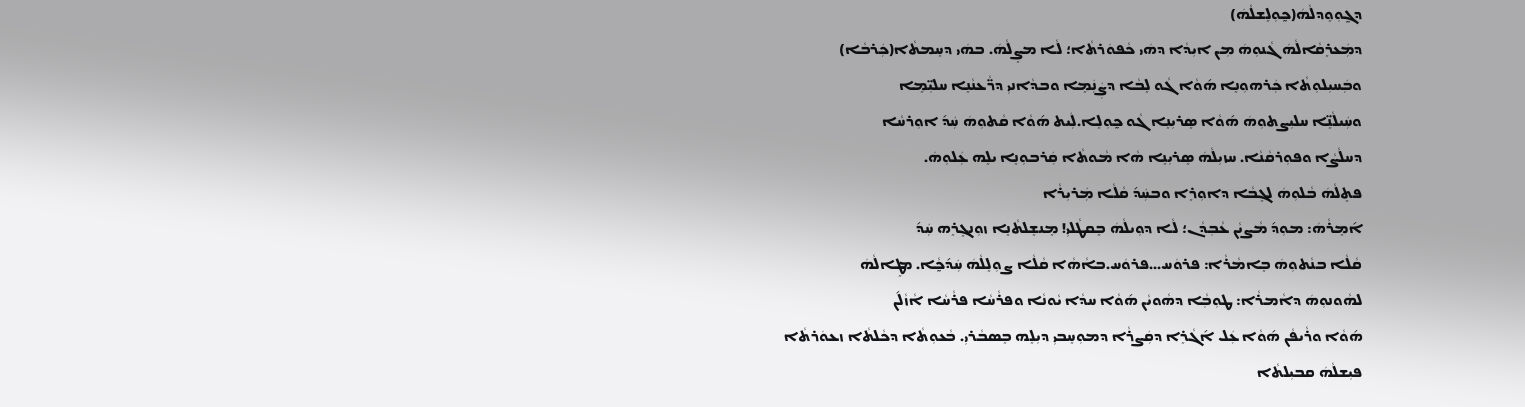ܕܓ̰ܘܼܘܸܕܠܵܗܿ(ܟ̰ܘܼܠܸܫܠܵܗܿ)
ܕܡܲܥܪܸܩܵܐܠܵܗܿ ܓܵܢܘܼܗܿ ܡܼܢ ܐܝܼܕܵܐ ܕܗܿܝ ܟܵܦܘܿܪܬܵܐ؛ ܠܵܐ ܡܨܸܠܵܗܿ. ܒܗܿܝ ܕܚܸܡܬܵܐ(ܟܲܪܒܵܐ)
ܘܒܲܚܝܼܠܘܼܬܵܐ ܟܲܪܗܘܼܢܸܐ ܗ݇ܘܵܐ ܓܵܘ ܠܸܒܵܐ ܕܨܲܢܲܡܸܐ ܘܒܕܵܐܢܝܼ ܕܖ̈ܵܥܢܵܢܸܐ ܚܠܝܼ̈ܡܸܐ
ܘܚܲܝܠܵܢܸ̈ܐ ܚܠܝܼܨܬܘܼܗܿ ܗ݇ܘܵܐ ܣܸܪܝܼܢܸܐ ܓܵܘ ܟ̰ܘܼܠܸܐ.ܠܲܝܬ ܗ݇ܘܵܐ ܩܵܬܘܼܗܿ ܚܲܕ݇ ܐܘܼܪܚܵܐ
ܕܚܠܵܨܵܐ ܘܦܘܼܪܩܵܢܵܐ. ܚܙܝܼܠܵܗܿ ܣܸܪܝܼܢܸܐ ܗܵܐ ܡܵܘܬܵܐ ܩܲܪܒܘܼܢܸܐ ܝܠܸܗ ܥܲܠܘܼܗܿ.
ܦܬܸܠܵܗܿ ܒܵܠܘܼܗܿ ܠܓܸܒܵܐ ܕܐܘܼܪܸܐ ܘܒܚܲܕ݇ ܩܵܠܵܐ ܡܲܪܝܼܪܵܐ
ܐ݇ܡܸܪܵܗܿ: ܡܘܼܕ݇ ܡܵܨܝܵܢ ܥܵܒܼܕܵܢ؛ ܠܵܐ ܕܘܼܝܠܵܗܿ ܒܸܩܛܵܠܝܼ! ܡܸܢܫܸܠܬܵܢܸܐ ܙܘܼܢܓܸܪܸܗ ܚܲܕ݇
ܩܵܠܵܐ ܒܢܵܬܘܼܗܿ ܒܸܐܡܵܪܵܐ: ܦܪܘܿܚ...ܦܪܘܿܚ.ܒܐܵܗܵܐ ܩܵܠܵܐ ܨܘܼܠܸܠܵܗܿ ܚܲܕ݇ܟ̰ܵܐ. ܡܛܸܐܠܵܗܿ
ܠܗܵܘܢܘܼܗܿ ܕܐܵܡܪܵܐ: ܛܘܼܒܼܵܐ ܕܗܵܘܝܵܢ ܗ݇ܘܵܐ ܚܕܵܐ ܝܵܘܢܵܐ ܘܦܪܵܚܵܐ ܦܪܵܚܵܐ ܐܵܙܵܠ݇ܢ
ܗ݇ܘܵܐ ܘܪܵܝܦܵܢ ܗ݇ܘܵܐ ܥܲܠ ܐ݇ܓܵܪܸܐ ܕܩܲܨܪܵܐ ܕܡܘܼܚܸܒܝܼ ܕܝܼܠܸܗ ܒܸܣܒܵܪܝܼ. ܒܵܥܘܼܬܵܐ ܕܟܵܠܬܵܐ ܙܥܘܿܪܬܵܐ
ܦܝܼܫܠܵܗܿ ܩܒܝܼܠܬܵܐ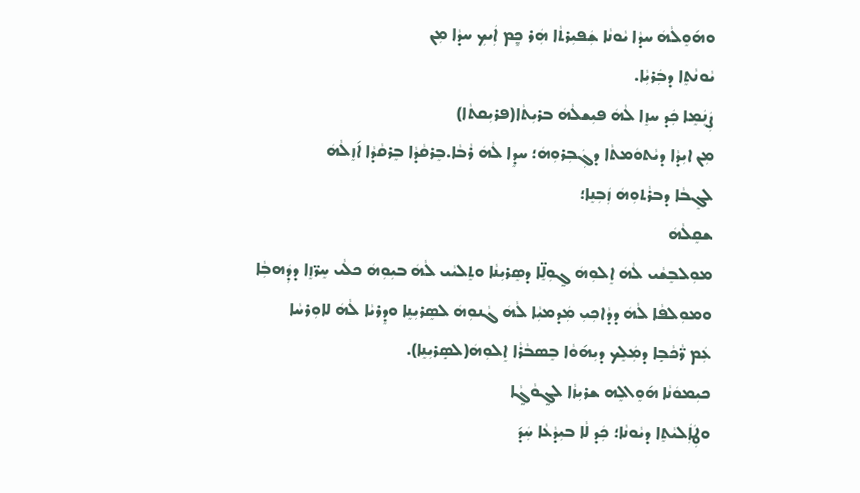ܘܗ݇ܘܸܠܵܗܿ ܚܕܵܐ ܝܵܘܢܵܐ ܫܲܦܝܼܪܬܵܐ ܗܲܪ ܟ̰ܸܡ ܐܲܝܟܼ ܚܕܵܐ ܡܼܢ
ܝܵܘܢܵܬܸܐ ܕܒܲܪܝܼܵܐ.
ܨܲܢܲܡܸܐ ܟܲܕ ܚܙܸܐ ܠܵܗܿ ܦܝܼܫܠܵܗܿ ܒܪܝܼܬܵܐ(ܦܪܝܼܩܬܵܐ)
ܡܼܢ ܐܝܼܕܵܐ ܕܝܵܬܘܿܡܬܵܐ ܕܓܲܒܼܪܘܼܗܿ؛ ܚܕܸܐ ܠܵܗܿ ܪܵܒܵܐ.ܒܸܪܩܵܕܵܐ ܒܸܪܩܵܕܵܐ ܐ݇ܙܸܠܵܗܿ
ܠܓܸܒܵܐ ܕܒܪܵܬܘܼܗܿ ܙܲܒܼܢܸܐ؛
ܫܩܸܠܵܗܿ
ܡܘܼܠܒܸܫܵܝ ܠܵܗܿ ܐܸܠܘܼܗܿ ܓ̰ܘܼܠܸ̈ܐ ܕܣܸܪܝܼܢܵܐ ܘܬܸܠܝܵܝ ܠܵܗܿ ܒܝܼܘܼܗܿ ܟܠܵܝ ܚܸܖ̈ܙܸܐ ܕܕܲܗܒܼܵܐ
ܘܡܘܼܠܦܵܐ ܠܵܗܿ ܕܕܵܐܟܼܝܼ ܡܲܕܡܝܼܵܐ ܠܵܗܿ ܓܵܢܘܼܗܿ ܠܣܸܪܝܼܢܸܐ ܘܕܸܪܝܵܐ ܠܵܗܿ ܠܐܘܼܪܚܵܐ
ܥܲܡ ܖ̈ܵܟܵܒܼܸܐ ܕܡܲܠܸܟ ܕܝܼܗ݇ܘܵܐ ܒܸܣܒܵܪܵܐ ܐܸܠܘܼܗܿ(ܠܣܸܼܪܝܼܢܸܐ).
ܟܝܼܡܘܿܢܵܐ ܗ݇ܘܸܐܠܸܗ ܫܪܝܼܙܵܐ ܠܓ̰ܘܵܓ̰ܵܐ
ܘܛܲܐܲܠܝܵܬܸܐ ܕܝܵܘܢܵܐ؛ ܟܲܕ ܠܵܐ ܒܝܼܕܵܥܵܐ ܚܲܕ݇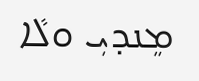ܡܸܢܕܝܼ ܘܠܵܐ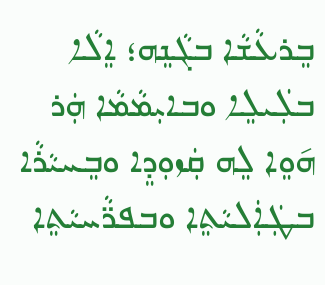ܒܸܪܥܵܫܵܐ ܒܓܵܢܸܗ؛ ܐܸܠܵܐ
ܒܠܲܝܠܸܐ ܘܒܐܝܼܡܵܡܵܐ ܗܲܪ ܗ݇ܘܸܐ ܠܸܗ ܩܲܙܘܼܕܸܐ ܘܒܸܚܝܵܪܵܐ ܒܛܲܐܲܠܝܵܬܸܐ ܘܒܦܖ̈ܵܚܝܵܬܸܐ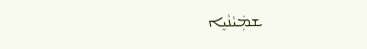ܫܡܲܝܵܢܵܝܸܐ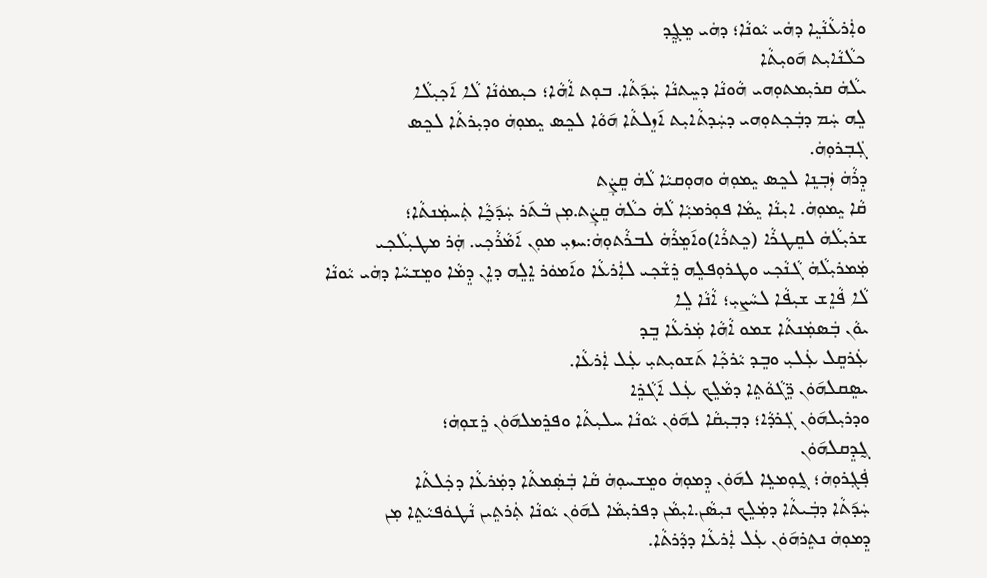ܘܐܲܪܥܵܢܵܝܸܐ ܕܗܿܝ ܝܵܘܢܵܐ؛ ܕܗܿܝ ܡܸܓ̰ܸܕ
ܟܠܵܢܵܐܝܼܬ ܗ݇ܘܝܼܬܵܐ
ܝܠܵܗܿ ܩܪܝܼܡܬܘܼܗܝ ܗܵܘܢܵܐ ܕܚܸܬܢܵܐ ܚܲܕ݇ܬܵܐ. ܒܘܼܬ ܐܵܗܵܐ؛ ܟܝܼܡܘܿܢܵܐ ܠܵܐ ܐ݇ܟܼܝܼܠܵܐ
ܠܸܗ ܚܲܡ ܕܒܲܟܼܬܘܼܗܝ ܕܚܲܕܬܵܐܝܼܬ ܐ݇ܙܸܠܬܵܐ ܗ݇ܘܵܐ ܠܟܸܣ ܝܸܡܘܼܗܿ ܘܕܝܼܪܬܵܐ ܠܟܸܣ
ܓܲܒܼܪܘܼܗܿ.
ܕܸܪܵܗܿ ܙܲܒܼܢܸܐ ܠܟܸܣ ܝܸܡܘܼܗܿ ܘܗܘܼܩܝܵܐ ܠܵܗܿ ܩܸܨܲܬ
ܩܵܐ ܝܸܡܘܼܗܿ. ܐܝܼܢܵܐ ܝܸܡܵܐ ܦܘܼܪܡܝܼܵܐ ܠܵܗܿ ܟܠܵܗܿ ܩܸܨܲܬ.ܡܼܢ ܒܵܬ݇ܪ ܚܲܕ݇ܟ̰ܵܐ ܬܲܚܡܲܢܬܵܐ؛
ܫܪܝܼܠܵܗܿ ܠܩܸܛܪܵܐ (ܟܸܬܪܵܐ)ܘܐ݇ܡܸܪܵܗܿ ܠܒܪܵܬܘܼܗܿ:ܚܙܝܼ ܡܘܼܢ ܐ݇ܡܵܪܵܟܼܝ. ܗܲܪ ܡܛܝܼܠܵܟܼܝ
ܡܲܡܪܝܼܠܵܗܿ ܓܵܢܵܟܼܝ ܘܛܪܘܼܦܠܸܗ ܪܸܫܵܟܼܝ ܠܐܲܪܥܵܐ ܘܐ݇ܡܘܿܪ ܐܸܠܸܗ ܕܐܸܢ ܕܸܡܵܐ ܘܡܸܫܚܵܐ ܕܗܿܝ ܝܵܘܢܵܐ ܠܵܐ ܦܵܐܸܫ ܫܝܼܦܵܐ ܠܚܵܨܝܼ؛ ܐܵܢܵܐ ܠܸܐ
ܝܘܵܢ ܒܲܣܡܲܢܬܵܐ ܫܡܘ ܐܵܗܵܐ ܡܲܪܥܵܐ ܒܸܕ
ܥܲܪܩܸܠ ܥܲܠܝܼ ܘܒܸܕ ܝܵܪܟܼܵܐ ܬ݇ܫܘܝܼܬܝܼ ܥܲܠ ܐܲܪܥܵܐ.
ܝܣܸܩܠܗ݇ܘܿܢ ܖܸ̈ܓܵܘܵܬܸܐ ܕܡܵܠܸܟ ܥܲܠ ܐ݇ܓܵܪܸܐ
ܘܕܪܝܼܠܗ݇ܘܿܢ ܓܲܪܕܵܐ؛ ܕܒܼܝܼܩܵܐ ܠܗ݇ܘܿܢ ܝܵܘܢܵܐ ܚܠܝܼܬܵܐ ܘܦܪܸܡܠܗ݇ܘܿܢ ܪܸܫܘܼܗܿ؛
ܓ̰ܕܸܩܠܗ݇ܘܿܢ
ܦܲܓܼܪܘܼܗܿ؛ ܓ̰ܘܼܡܥܸܐ ܠܗ݇ܘܿܢ ܕܸܡܘܼܗܿ ܘܡܸܫܚܘܼܗܿ ܩܵܐ ܒܲܣܲܡܬܵܐ ܕܡܲܪܥܵܐ ܕܟܲܠܬܵܐ
ܚܲܕ݇ܬܵܐ ܕܒܲܝܬܵܐ ܕܡܲܠܸܟ ܢܝܼܣܵܢ.ܐܝܼܡܵܢ ܕܦܪܝܼܡܵܐ ܠܗ݇ܘܿܢ ܝܵܘܢܵܐ ܬܲܪܬܸܝܢ ܢܵܛܘܿܦܝܵܬܸܐ ܡܼܢ
ܕܸܡܘܼܗܿ ܢܬܸܪܗ݇ܘܿܢ ܥܲܠ ܐܲܪܥܵܐ ܕܕܵܪܬܵܐ.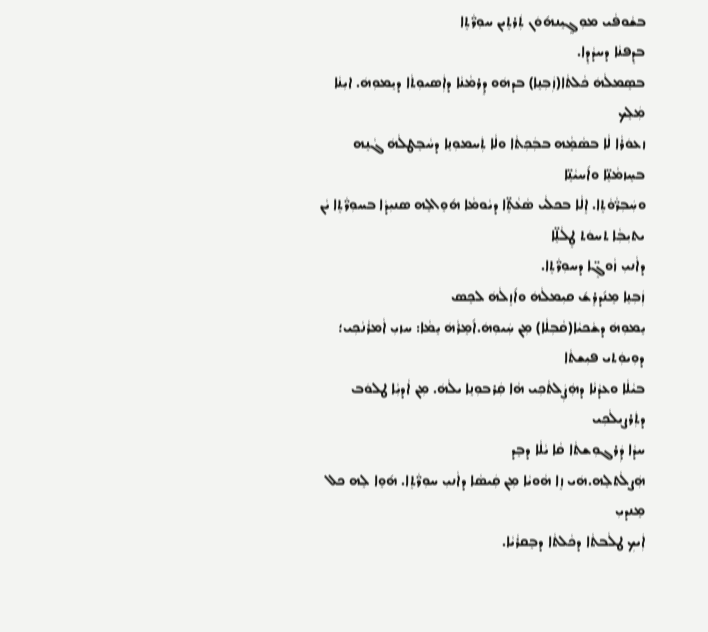ܒܫܵܘܦܵܝ ܡܘܼܓ̰ܝܸܢܗ݇ܘܿܢ ܬܲܪܬܸܝܢ ܚܘܼܖ̈ܵܬܸܐ
ܒܕܸܦܢܵܐ ܕܚܕܵܕܸܐ.
ܒܣܸܡܠܵܗܿ ܟܵܠܬܵܐ(ܙܲܒܼܢܸܐ) ܒܕܗܿܘ ܕܸܪܡܵܢܵܐ ܕܐܲܣܝܘܼܬܵܐ ܕܝܸܡܘܼܗܿ. ܐܝܼܢܵܐ ܡܲܠܸܟ
ܙܥܘܿܪܵܐ ܠܵܐ ܒܣܵܡܸܵܗ ܒܒܲܟܼܬܵܐ ܘܠܵܐ ܬܲܚܡܘܼܢܸܐ ܕܚܵܒܸܛܠܵܗܿ ܓܵܢܸܗ ܒܚܸܙܡܵܢܸ̈ܐ ܘܐ݇ܚܝܵܢܸ̈ܐ
ܘܚܲܒܼܖ̈ܵܘܵܬܸܐ. ܐܸܠܵܐ ܒܟܠܵܝ ܣܵܥܵܬܸ̈ܐ ܕܝܵܘܡܵܐ ܗ݇ܘܸܐܠܸܗ ܣܢܝܼܕܵܐ ܒܚܘܼܖ̈ܵܬܸܐ ܝܵܢ
ܝܬܝܼܒܼܵܐ ܬܚܘܿܬ ܛܸܠܵܠܸ̈ܐ
ܕܐܵܢܝܼ ܙܵܘܓܸ̈ܐ ܕܚܘܼܖ̈ܵܬܸܐ.
ܙܲܒܼܢܸܐ ܡܸܢ݇ܕܪܸܫ݇ ܩܝܼܡܠܵܗܿ ܘܐ݇ܙܸܠܵܗܿ ܠܟܸܣ
ܝܸܡܘܼܗܿ ܕܫܵܟܝܵܐ(ܩܵܒܼܠܵܐ) ܡܼܢ ܚܲܝܘܼܗܿ.ܐ݇ܡܸܪܵܗܿ ܝܸܡܵܐ: ܚܙܝܼ ܐܵܡܪܵܢܵܟܼܝ؛ ܕܘܼܝܘܲܬܝ ܦܝܼܫܬܵܐ
ܒܝܵܠܵܐ ܘܥܕܵܢܵܐ ܕܗܲܨܲܠܬܵܟܼܝ ܗܵܐ ܩܲܪܒܘܼܢܸܐ ܝܠܵܗܿ. ܡܼܢ ܐܵܕܝܼܵܐ ܛܠܘܿܒ ܕܬܲܪܨܝܼܠܵܟܼܝ
ܚܕܵܐ ܕܲܪܓܘܼܫܬܵܐ ܩܵܐ ܝܵܠܵܐ ܕܒܸܕ
ܗܲܨܠܵܬܠܸܗ.ܗܿܝ ܙܸܐ ܗܵܘܝܵܐ ܡܼܢ ܩܲܝܣܵܐ ܕܐܵܢܝܼ ܚܘܼܖ̈ܵܬܸܐ. ܗ݇ܘܸܐ ܠܸܗ ܟܠ ܡܸܢܕܝܼ
ܐܲܝܟܼ ܛܠܵܒܬܵܐ ܕܟܵܠܬܵܐ ܕܒܸܩܪܵܝܵܐ.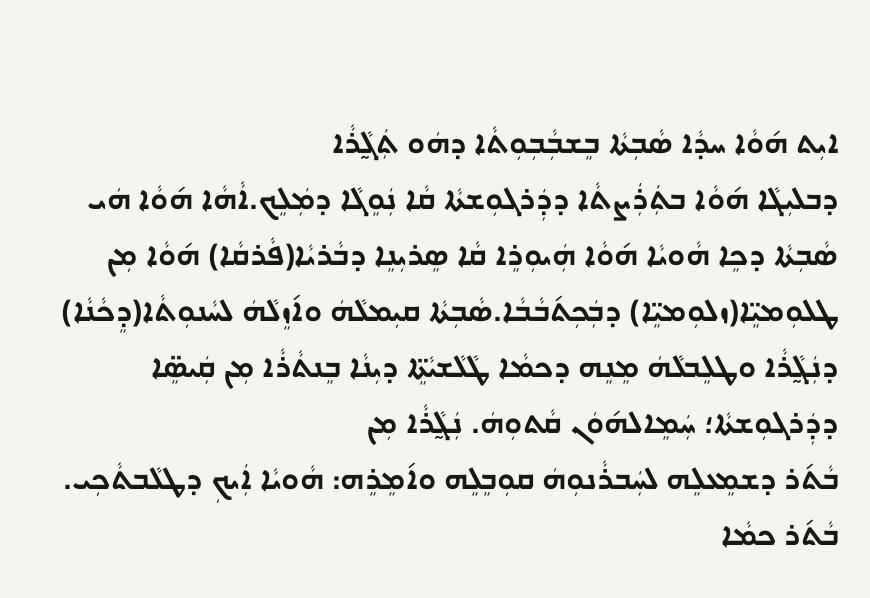ܐܝܼܬ ܗ݇ܘܵܐ ܚܕܵܐ ܣܵܒܼܬܵܐ ܒܸܫܒܼܵܒܼܘܼܬܵܐ ܕܗܿܘ ܬܲܓ̰ܵܪܵܐ
ܕܒܠܝܼܓܵܐ ܗ݇ܘܵܐ ܒܬܲܪܲܨܬܵܐ ܕܕܲܪܓܘܼܫܬܵܐ ܩܵܐ ܢܲܘܸܓܵܐ ܕܡܲܠܸܟ.ܐܵܗܵܐ ܗ݇ܘܵܐ ܗܿܝ
ܣܵܒܼܬܵܐ ܕܟܸܐ ܗܵܘܝܵܐ ܗ݇ܘܵܐ ܗܲܝܘܼܪܸܐ ܩܵܐ ܣܸܪܝܼܢܸܐ ܕܒܵܪܝܵܐ(ܦܵܪܩܵܐ) ܗ݇ܘܵܐ ܡܼܢ
ܛܠܘܼܡܝܸ̈ܐ(ܙܠܘܼܡܝܸ̈ܐ) ܕܒܲܟܼܬ݇ܒܵܒܵܐ.ܣܵܒܼܬܵܐ ܩܝܼܡܠܵܗܿ ܘܐ݇ܙܸܠܵܗܿ ܠܚܵܢܘܼܬܵܐ(ܕܸܟܵܢܵܐ)
ܕܢܲܓ̰ܵܪܵܐ ܘܛܠܸܒܠܵܗܿ ܡܸܢܸܗ ܕܟܡܵܐ ܛܵܠܵܫܝܵܬܸ̈ܐ ܕܝܼܢܵܐ ܒܸܢܬܵܪܵܐ ܡܼܢ ܩܲܝܣܸ̈ܐ
ܕܕܲܪܓܘܼܫܬܵܐ؛ ܚܲܡܸܐܠܗ݇ܘܿܢ ܩܵܬܘܼܗܿ. ܢܲܓ̰ܵܪܵܐ ܡܼܢ
ܒܵܬ݇ܪ ܕܫܡܸܥܠܸܗ ܠܚܲܒܪܵܢܘܼܗܿ ܩܘܼܒܸܠܸܗ ܘܐ݇ܡܸܪܸܗ: ܗܵܘܝܵܐ ܐܲܝܟܼ ܕܛܠܵܒܬܵܟܼܝ.
ܒܵܬ݇ܪ ܟܡܵܐ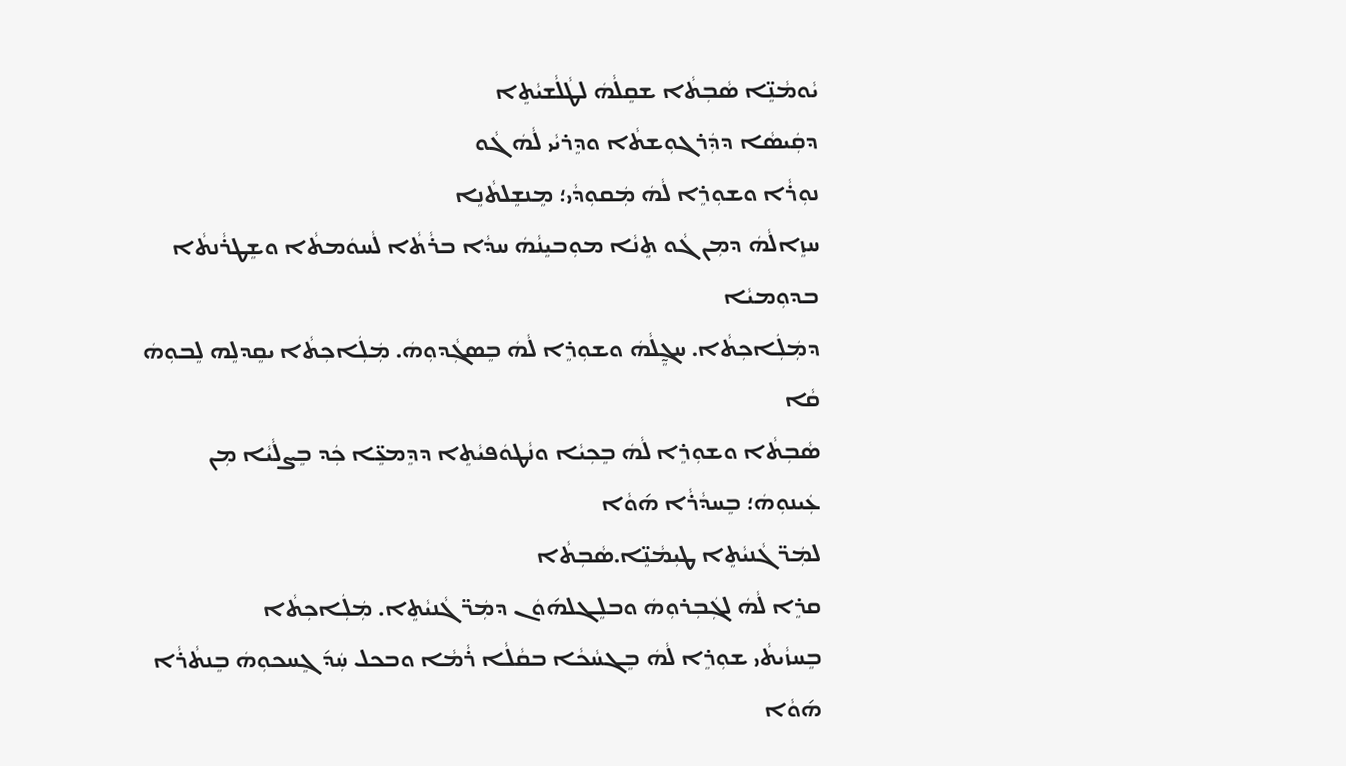ܝܵܘܡܵܢܸ̈ܐ ܣܵܒܼܬܵܐ ܫܩܸܠܵܗܿ ܠܛܵܠܵܫܝܵܬܸܐ
ܕܩܲܝܣܵܐ ܕܕܲܪܓܘܼܫܬܵܐ ܘܕܸܪܝܵܝ ܠܵܗܿ ܓܵܘ
ܢܘܼܪܵܐ ܘܫܘܼܪܸܐ ܠܵܗܿ ܡܲܩܘܼܕܵܝ؛ ܡܸܢܫܸܠܬܵܢܸܐ
ܚܙܸܐܠܵܗܿ ܕܡܼܢ ܓܵܘ ܬܸܢܵܐ ܡܘܼܒܝܸܢܵܗܿ ܚܕܵܐ ܒܪܵܬܵܐ ܠܵܚܘܿܡܬܵܐ ܘܫܸܛܪܵܢܬܵܐ ܒܕܘܼܡܝܵܐ
ܕܡܲܠܲܐܟܼܬܵܐ. ܚܓ̰ܸܠܵܗܿ ܘܫܘܼܪܸܐ ܠܵܗܿ ܒܸܣܓܼܵܕܘܼܗܿ. ܡܲܠܲܐܟܼܬܵܐ ܝܩܸܕܠܸܗ ܠܸܒܘܼܗܿ ܩܵܐ
ܣܵܒܼܬܵܐ ܘܫܘܼܪܸܐ ܠܵܗܿ ܒܸܟܼܝܵܐ ܘܢܵܛܘܿܦܝܵܬܸܐ ܕܕܸܡܥܸ̈ܐ ܟܲܕ ܒܸܨܠܵܝܵܐ ܡܼܢ ܥܲܝܢܘܼܗܿ؛ ܒܸܚܕܵܪܵܐ ܗ݇ܘܵܐ
ܠܡܲܖ̈ܓܵܢܝܵܬܸܐ ܛܝܼܡܵܢܸ̈ܐ.ܣܵܒܼܬܵܐ
ܩܪܸܐ ܠܵܗܿ ܠܓܲܒܼܪܘܼܗܿ ܘܒܠܸܓܠܗ݇ܘܿܢ ܕܡܲܖ̈ܓܵܢܝܵܬܸܐ. ܡܲܠܲܐܟܼܬܵܐ
ܒܸܚܙܵܝܬܵܝ ܫܘܼܪܸܐ ܠܵܗܿ ܒܸܓܚܵܟܵܐ ܒܩܵܠܵܐ ܪܵܡܵܐ ܘܒܟܠ ܚܲܕ݇ ܓܸܚܟܘܼܗܿ ܒܸܢܬܵܪܵܐ ܗ݇ܘܵܐ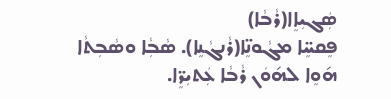ܣܲܓܝܼܐܸܐ(ܪܵܒܵܐ)
ܦܸܩܚܸ̈ܐ ܡܓܵܘܢܸ̈ܐ(ܪܵܢܓܵܢܸܐ). ܣܵܒܼܵܐ ܘܣܵܒܼܬܵܐ ܗ݇ܘܸܐ ܠܗ݇ܘܿܢ ܪܵܒܵܐ ܥܲܬܝܼܖܸ̈ܐ.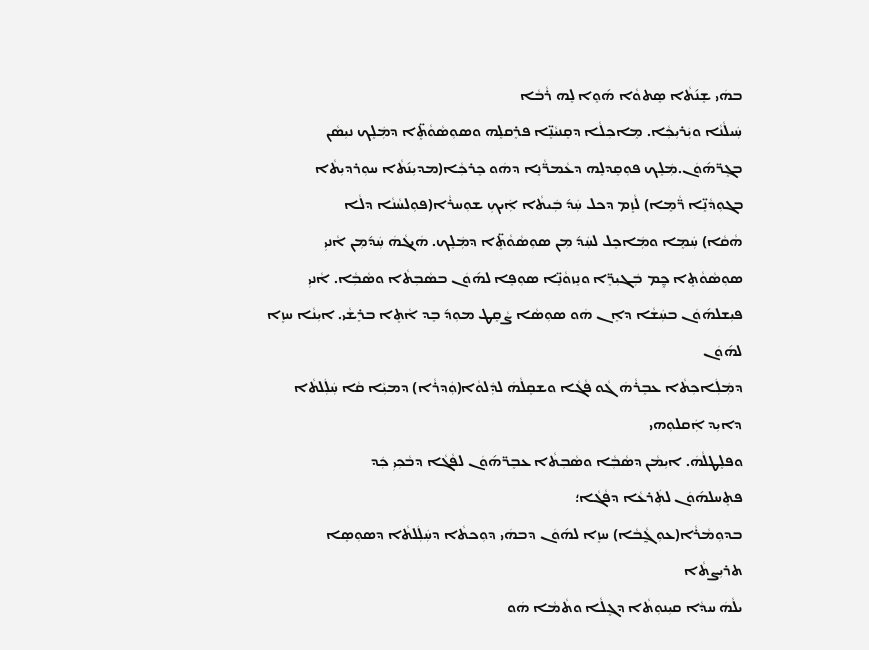ܒܗܿܝ ܫܸܢ݇ܬܵܐ ܣܸܬܘܵܐ ܗ݇ܘܸܐ ܠܸܗ ܪܵܒܵܐ
ܚܲܝܠܵܢܵܐ ܘܝܲܪܝܼܟܼܵܐ. ܡܸܐܟܼܠܵܐ ܕܩܸܢܝܵܢܸ̈ܐ ܦܪܸܩܠܸܗ ܘܣܘܼܣܵܘܵܬܸ̈ܐ ܕܡܲܠܸܟ ܢܝܼܣܵܢ
ܒܓܸܖ̈ܗ݇ܘܿܢ.ܡܲܠܸܟ ܦܘܼܩܸܕܠܸܗ ܕܥܵܡܖ̈ܵܢܸܐ ܕܗܿܘ ܟܸܪܟܼܵܐ(ܡܕܝܼܢ݇ܬܵܐ ܚܘܼܪܕܝܼܬܵܐ
ܒܓܘܼܕܵܢܸ̈ܐ ܖ̈ܵܡܸܐ) ܠܵܙܸܡ ܕܟܠ ܚܲܕ݇ ܒܲܝܬܵܐ ܐܲܝܟܼ ܫܘܼܚܪܵܐ(ܦܘܼܠܚܵܢܵܐ ܕܠܵܐ
ܗܵܩܵܐ) ܚܲܡܸܐ ܘܡܲܐܟܸܠ ܠܚܲܕ݇ ܡܼܢ ܣܘܼܣܵܘܵܬܸ̈ܐ ܕܡܲܠܸܟ. ܗܿܝܓܵܗܿ ܚܲܕ݇ܡܼܢ ܐܵܢܝܼ
ܣܘܼܣܵܘܵܬܸܐ ܟ̰ܸܡ ܒܲܓܝܼܖܸ̈ܐ ܘܢܸܙܘܵܢܸ̈ܐ ܣܘܼܦܸܐ ܠܗ݇ܘܿܢ ܒܣܵܒܼܬܵܐ ܘܣܵܒܼܵܐ. ܐܵܢܝܼ
ܦܝܼܫܠܗ݇ܘܿܢ ܒܚܲܫܵܐ ܕܐܸܢ ܗܿܘ ܣܘܼܣܵܐ ܨܵܩܸܛ ܡܘܼܕ݇ ܒܸܕ ܐܵܬܸܐ ܒܪܸܫܵܝ. ܐܝܼܢܵܐ ܚܙܸܐ ܠܗ݇ܘܿܢ
ܕܡܲܠܲܐܟܼܬܵܐ ܥܒܸܪܵܗܿ ܓܵܘ ܦܵܓܵܐ ܘܫܩܸܠܵܗܿ ܠܕܲܠܘܵܐ(ܘܲܕܪܵܐ) ܕܡܝܼܵܐ ܩܵܐ ܚܲܠܲܠܬܵܐ ܕܐܝܼܕ ܐܲܩܠܘܼܗܝ
ܘܦܠܸܛܠܵܗܿ. ܐܝܼܡܵܢ ܕܣܵܒܼܵܐ ܘܣܵܒܼܬܵܐ ܥܒܸܖ̈ܗ݇ܘܿܢ ܠܦܵܓܵܐ ܕܒܵܟܼܝܼ ܟܲܕ
ܦܬܸܚܠܗ݇ܘܿܢ ܠܬܲܪܥܵܐ ܕܦܵܓܵܐ؛
ܒܕܘܼܡܵܪܵܐ(ܥܘܼܓ̰ܵܒܵܐ) ܚܙܸܐ ܠܗ݇ܘܿܢ ܕܒܗܿܝ ܕܘܼܟܬܵܐ ܕܚܲܠܲܠܬܵܐ ܕܣܘܼܣܸܐ
ܬܪܝܼܨܬܵܐ
ܝܠܵܗܿ ܚܕܵܐ ܩܝܼܢܘܼܬܵܐ ܕܓܸܠܵܐ ܘܬܵܡܵܐ ܗܿܘ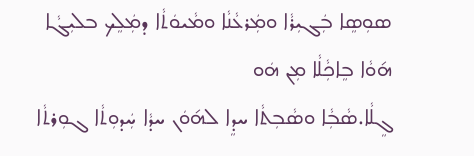ܣܘܼܣܸܐ ܒܲܓܝܼܪܵܐ ܘܡܲܪܥܵܢܵܐ ܘܡܵܝܘܿܬܵܐ ܕܡܲܠܸܟ ܒܠܝܼܓܵܐ ܗ݇ܘܵܐ ܒܸܐܟܼܵܠܵܐ ܡܼܢ ܗܿܘ
ܓܸܠܵܐ.ܣܵܒܼܵܐ ܘܣܵܒܼܬܵܐ ܚܕܸܐ ܠܗ݇ܘܿܢ ܚܕܵܐ ܚܲܕܘܼܬܵܐ ܓܘܼܪܬܵܐ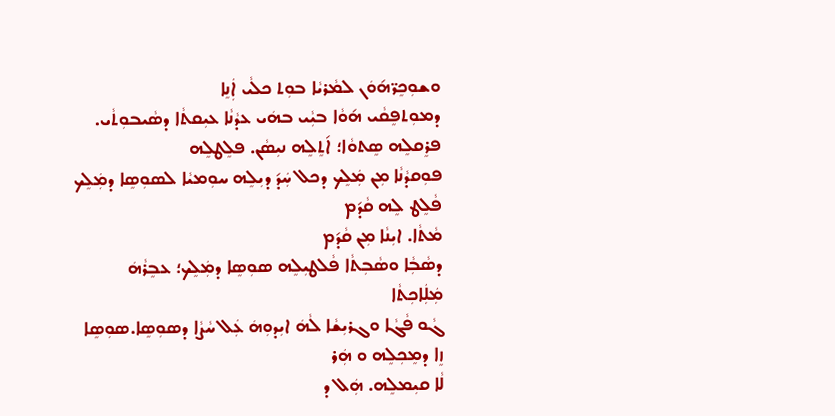ܘܫܘܼܟܸܖ̈ܗ݇ܘܿܢ ܠܡܵܪܝܵܐ ܒܘܼܬ ܟܠܵܝ ܐܲܢܸܐ
ܕܡܘܼܬܦܸܩܵܝ ܗ݇ܘܵܐ ܒܝܼܵܝ ܒܗܿܝ ܥܕܵܢܵܐ ܥܝܼܩܬܵܐ ܕܣܵܝܒܘܼܬܵܝ.
ܦܪܸܩܠܸܗ ܣܸܬܘܵܐ؛ ܐ݇ܬܸܠܸܗ ܢܝܼܣܵܢ. ܦܠܸܛܠܸܗ
ܦܘܼܩܕܵܢܵܐ ܡܼܢ ܡܲܠܸܟ ܕܟܠ ܚܲܕ݇ ܕܝܼܠܸܗ ܚܘܼܡܝܵܐ ܠܣܘܼܣܸܐ ܕܡܲܠܸܟ ܦܵܠܸܛ ܠܸܗ ܩܵܕ݇ܡ
ܡܵܬܵܐ. ܐܝܼܢܵܐ ܡܼܢ ܩܵܕ݇ܡ
ܕܣܵܒܼܵܐ ܘܣܵܒܼܬܵܐ ܦܵܠܛܝܼܠܸܗ ܣܘܼܣܸܐ ܕܡܲܠܸܟ؛ ܥܒܸܪܵܗܿ ܡܲܠܲܐܟܼܬܵܐ
ܓܵܘ ܦܵܓܵܐ ܘܓܪܝܼܫܵܐ ܠܵܗܿ ܐܝܼܕܘܼܗܿ ܥܲܠ ܚܵܨܵܐ ܕܣܘܼܣܸܐ.ܣܘܼܤܸܐ ܙܸܐ ܕܡܸܟܼܠܸܗ ܘ ܗܲܪ
ܠܵܐ ܩܝܼܡܠܸܗ. ܗܲܠ ܕ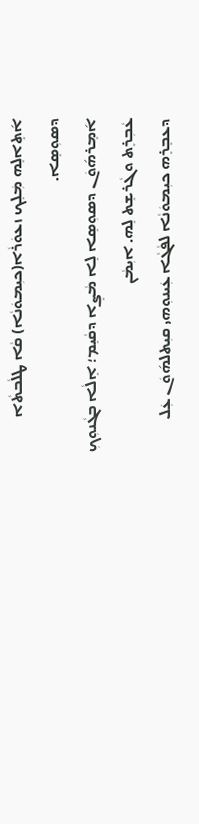ܐ݇ܬܸܐܠܸܗ ܡܲܠܸܟ ܙܥܘܿܪܵܐ(ܟܝܼܡܘܿܢܵܐ) ܩܵܐ ܛܠܵܒܬܵܐ ܕܣܘܼܣܸܐ.
ܐ݇ܡܸܪܗ݇ܘܿܢ ܕܣܘܼܣܸܐ ܠܸܐ ܡܵܨܸܐ ܕܩܵܝܸܡ؛ ܐܸܠܵܐ ܒܓܵܢܘܼܟܼ ܥܵܒܼܪܸܬ ܘܓܵܪܫܸܬ ܠܸܗ. ܐܝܼܡܵܢ
ܕܥܒܸܪܸܗ ܟܝܼܡܘܿܢܵܐ ܠܦܵܓܵܐ ܥܲܝܢܘܼܗܝ ܩܝܼܬܠܗ݇ܘܿܢ ܥܲܠ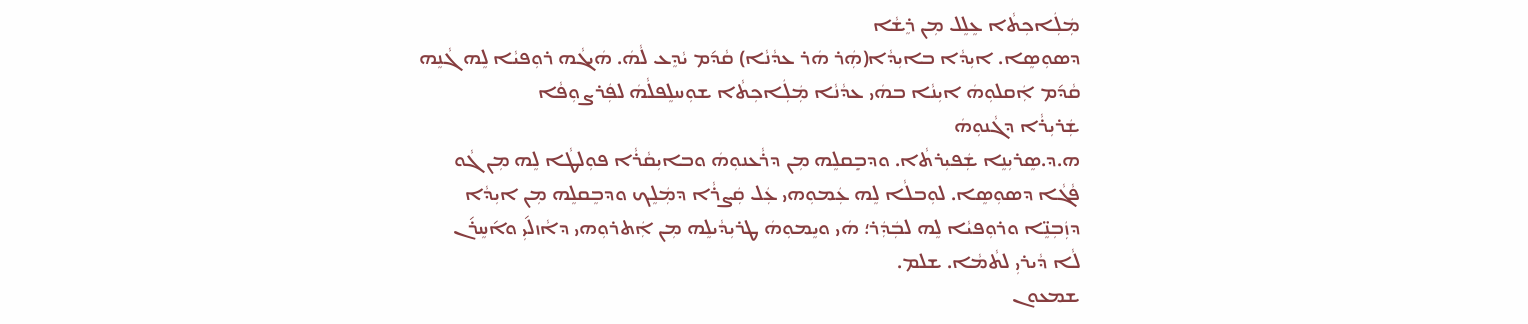ܡܲܠܲܐܟܼܬܵܐ ܥܸܠܸܠ ܡܼܢ ܪܸܫܵܐ
ܕܣܘܼܣܸܐ. ܐܝܼܕܵܐ ܒܐܝܼܕܵܐ(ܗܲܪ ܗܿܪ ܥܕܵܢܵܐ) ܩܵܕ݇ܡ ܝܵܕܸܥ ܠܵܗܿ. ܗܿܝܓܵܗ ܪܘܼܦܝܵܐ ܠܸܗ ܓܵܢܸܗ
ܩܵܕ݇ܡ ܐܲܩܠܘܼܗܿ ܐܝܼܢܵܐ ܒܗܿܝ ܥܕܵܢܵܐ ܡܲܠܲܐܟܼܬܵܐ ܫܘܼܚܠܸܦܠܵܗܿ ܠܦܲܪܨܘܼܦܵܐ
ܫܲܪܝܼܪܵܐ ܕܓܵܢܘܼܗܿ
ܗ.ܕ.ܣܸܪܝܼܢܸܐ ܫܲܦܝܼܪܬܵܐ. ܘܕܒܼܸܩܠܸܗ ܡܼܢ ܕܪܵܥܢܘܼܗܿ ܘܒܐܝܼܩܵܪܵܐ ܦܘܼܠܛܵܐ ܠܸܗ ܡܼܢ ܓܵܘ
ܦܵܓܵܐ ܕܣܘܼܣܸܐ. ܠܘܼܒܠܵܐ ܠܸܗ ܥܲܡܘܼܗܝ ܥܲܠ ܩܲܨܪܵܐ ܕܡܲܠܸܟ ܘܕܒܸܩܠܸܗ ܡܼܢ ܐܝܼܕܵܐ
ܕܙܲܒܼܢܸ̈ܐ ܘܪܘܼܦܝܵܐ ܠܸܗ ܠܒܲܕܲܪ؛ ܗܿܝ ܘܝܸܡܘܼܗܿ ܛܪܝܼܕܵܝܠܸܗ ܡܼܢ ܐܲܬܪܘܼܗܝ ܕܐܵܙܠ݇ܝܼ ܘܐ݇ܚܸܪ݇ܢ
ܠܵܐ ܕܵܝܪܝܼ ܠܬܵܡܵܐ. ܫܠܡ.
ܫܡܥܘܢ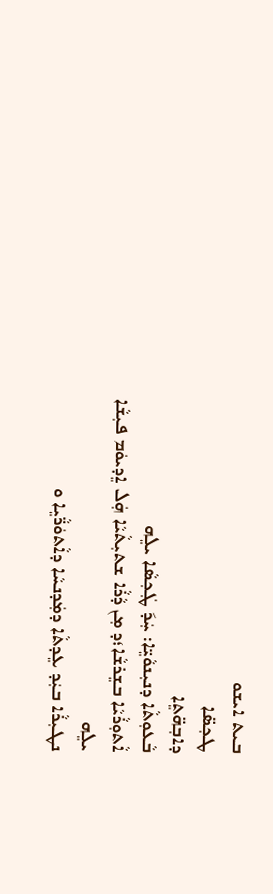ܒܝܬ ܐܝܫܘ
ܛܟܼܣ̈ܐ
ܕܐܒܼܗ̈ܬܸܐ
ܒܵܥܘܼܬܵܐ ܕܢܝܼܢܘܵܝܸ̈ܐ: ܚܲܕ݇ ܛܲܟܼܣܵܐ ܝܠܸܗ
ܐܵܬܘܼܪܵܝܵܐ ܒܫܸܪܫܵܐ؛ܕ ܡܼܢ ܕܵܪܵܐ ܫܬܝܼܬܵܝܵܐ ܗܲܠ ܐܸܕܝܘܿܡ ܦܝܼܫܵܐ ܝܠܸܗ
ܢܛܝܼܪܵܐ ܒܝܲܕ ܥܸܕܬܵܐ ܕܡܲܕܢܚܵܐ ܕܐܵܬܘܿܖ̈ܵܝܸܐ ܘ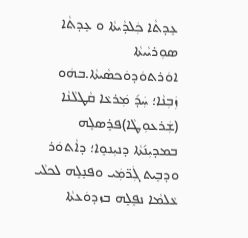ܥܸܕܬܵܐ ܟܲܠܕܵܝܬܵܐ ܘ ܥܸܕܬܵܐ
ܣܘܼܪܝܵܝܬܵܐ ܐܘܿܪܬܘܿܕܘܿܟܣܵܝܬܵܐ.ܒܗܿܘ ܙܲܒܼܢܵܐ؛ ܚܲܕ݇ ܡܲܪܥܵܐ ܩܵܛܠܵܢܵܐ (ܫܲܪܥܘܼܛܵܐ)ܦܪܸܣܠܸܗ
ܒܡܕܝܼܢ݇ܬܵܐ ܕܢܝܼܢܘܸܐ؛ ܕܐܵܬܘܿܪ ܘܕܒܸܝܬ ܓܲܖ̈ܡܲܝ ܘܦܢܸܠܸܗ ܠܟܠܵܝ ܥܵܠܡܵܐ ܢܦܸܠܸܗ ܒܙܕܘܿܥܬܵܐ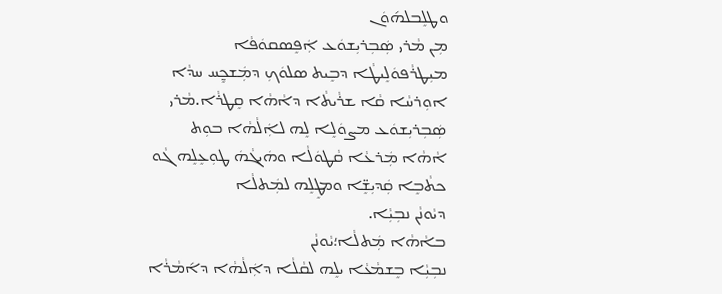ܘܛܠܸܒܠܗ݇ܘܿܢ
ܡܼܢ ܡܵܪܝ ܣܲܒܼܪܝܼܫܘܿܥ ܐܲܦܸܣܩܘܿܦܵܐ ܡܝܼܛܪܵܦܘܿܠܸܝܛܵܐ ܕܒܸܝܬ ܣܠܘܿܟܼ ܕܡܲܫܟ̰ܸܚ ܚܕܵܐ
ܐܘܼܪܚܵܐ ܩܵܐ ܫܪܵܝܬܵܐ ܕܐܵܗܵܐ ܩܸܛܪܵܐ.ܡܵܪܝ ܣܲܒܼܪܝܼܫܘܿܥ ܡܨܘܿܠܸܐ ܠܸܗ ܠܐܲܠܵܗܵܐ ܒܘܼܬ
ܐܵܗܵܐ ܡܲܪܥܵܐ ܩܵܛܘܿܠܵܐ ܘܗܿܝܓܵܗܿ ܛܘܼܥܸܠܸܗ ܓܵܘ ܟܬܵܒܸܐ ܩܲܕܝܼܫܸ̈ܐ ܘܡܛܸܠܸܗ ܠܡܲܬܠܵܐ
ܕܝܵܘܢܵܢ ܢܒܼܝܼܵܐ.
ܒܐܵܗܵܐ ܡܲܬܠܵܐ؛ܝܵܘܢܵܢ
ܢܒܼܝܼܵܐ ܒܸܫܡܵܥܵܐ ܝܠܸܗ ܠܩܵܠܵܐ ܕܐܲܠܵܗܵܐ ܕܐ݇ܡܵܪܵܐ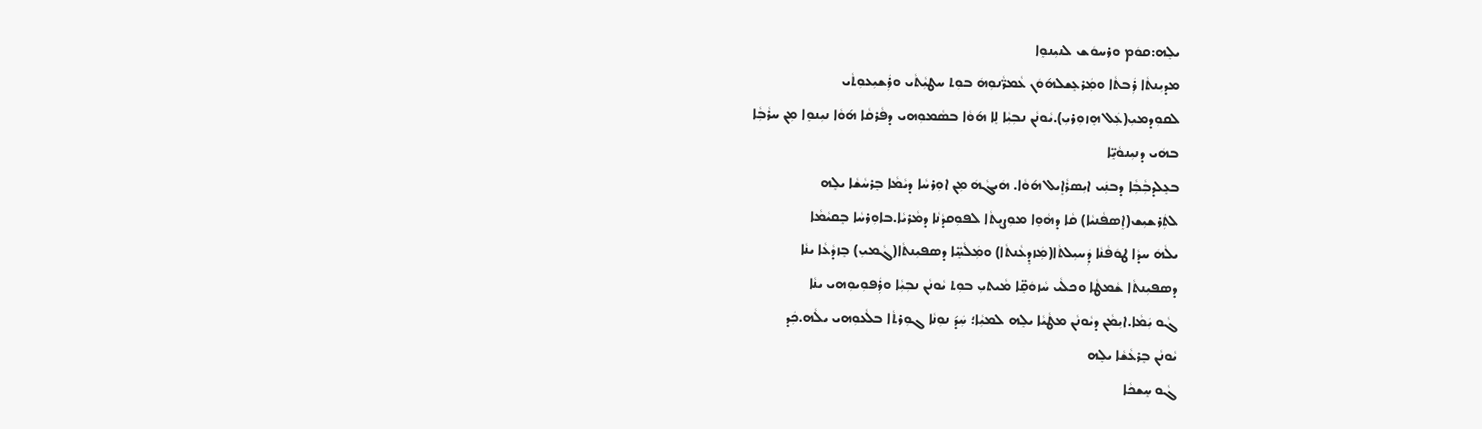ܝܠܸܗ:ܩܘܿܡ ܘܪܚܘܿܫ ܠܢܝܼܢܘܸܐ
ܡܕܝܼܢܬܵܐ ܪܲܒܬܵܐ ܘܡܲܪܥܸܫܠܗ݇ܘܿܢ ܥܵܡܖ̈ܵܢܘܼܗܿ ܒܘܼܬ ܚܛܝܼܵܬܵܝ ܘܪܲܫܝܼܥܘܼܬܵܝ
ܠܩܘܼܕܡܝܼ(ܥܲܠ ܗܸܙܘܼܪܝܼ).ܝܵܘܢܵܢ ܢܒܼܝܼܵܐ ܠܸܐ ܗ݇ܘܵܐ ܒܣܵܡܘܼܗܝ ܕܦܵܪܩܵܐ ܗ݇ܘܵܐ ܢܝܼܢܘܸܐ ܡܼܢ ܚܪܵܒܼܵܐ
ܒܗܿܝ ܕܢܝܼܢܘܵܝܸ̈ܐ
ܒܥܸܠܕܒܼܵܒܼܵܐ ܕܒܢܲܝ ܐܝܼܣܪܵܐܸܝܠ ܗ݇ܘܵܐ. ܗܿܝܓܵܗܿ ܡܼܢ ܐܘܼܪܚܵܐ ܕܝܵܡܵܐ ܒܸܪܚܵܫܵܐ ܝܠܸܗ
ܠܬܲܪܫܝܼܫ(ܐܸܣܦܵܢܝܵܐ) ܩܵܐ ܕܗܵܘܸܐ ܡܘܼܨܝܸܬܵܐ ܠܦܘܼܩܕܵܢܵܐ ܕܡܵܪܝܵܐ.ܒܐܘܼܪܚܵܐ ܒܸܩܝܵܡܵܐ
ܝܠܵܗܿ ܚܕܵܐ ܛܘܿܦܵܢܵܐ ܕܲܚܝܼܠܬܵܐ(ܡܲܙܕܸܥܵܢܬܵܐ) ܘܡܲܠܵܚܸ̈ܐ ܕܣܦܝܼܢܬܵܐ(ܓܵܡܝܼ) ܒܸܙܕܵܥܵܐ ܝܢܵܐ
ܕܣܦܝܼܢܬܵܐ ܫܵܡܛܵܐ ܘܟܠܵܝ ܚܵܙܘܿܩܸ̈ܐ ܡܵܝܬܝܼ ܒܘܼܬ ܝܵܘܢܵܢ ܢܒܼܝܼܵܐ ܘܪܲܦܘܼܝܘܼܗܝ ܝܢܵܐ
ܓܵܘ ܝܲܡܵܐ.ܐܝܼܡܵܢ ܕܝܵܘܢܵܢ ܡܛܵܝܵܐ ܝܠܸܗ ܠܡܝܼܵܐ؛ ܚܲܕ݇ ܢܘܼܢܵܐ ܓܘܼܪܬܵܐ ܒܠܵܥܘܼܗܝ ܝܠܵܗ.ܟܲܕ
ܝܵܘܢܵܢ ܒܸܪܥܵܫܵܐ ܝܠܸܗ
ܓܵܘ ܚܸܫܟܵܐ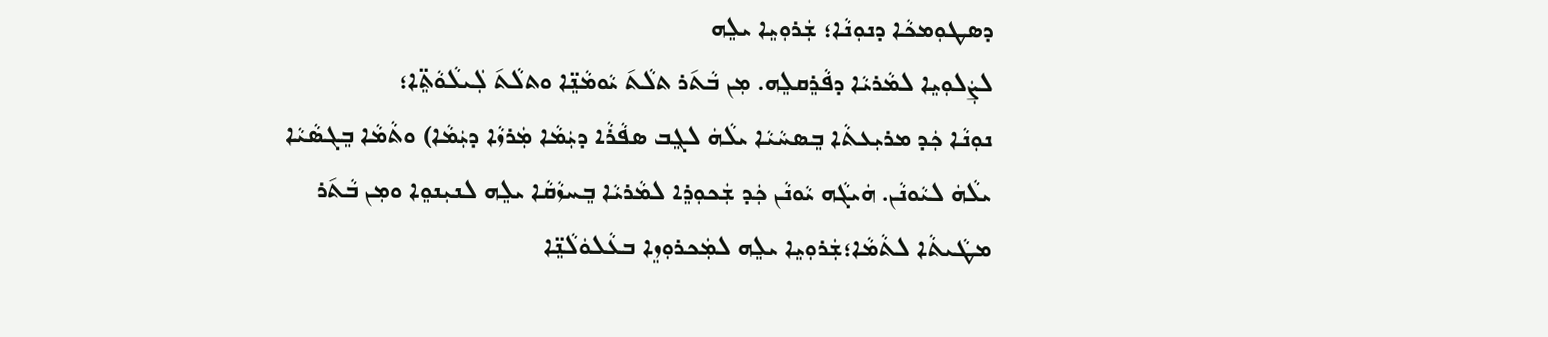ܕܣܛܘܼܡܟܵܐ ܕܢܘܼܢܵܐ؛ ܫܲܪܘܼܝܸܐ ܝܠܸܗ
ܠܨܲܠܘܼܝܸܐ ܠܡܵܪܝܵܐ ܕܦܵܪܸܩܠܸܗ. ܡܼܢ ܒܵܬ݇ܪ ܬܠܵܬ݇ ܝܵܘܡܵܢܸ̈ܐ ܘܬܠܵܬ݇ ܠܲܝܠܵܘܵܬܸ̈ܐ؛
ܢܘܼܢܵܐ ܟܲܕ ܡܪܝܼܥܬܵܐ ܒܸܣܚܵܝܵܐ ܝܠܵܗܿ ܠܓܸܒ ܣܦܵܪܵܐ ܕܝܲܡܵܐ ܡܲܪܙܵܐ ܕܝܲܡܵܐ) ܘܬܵܡܵܐ ܒܸܓܣܵܝܵܐ
ܝܠܵܗܿ ܠܝܵܘܢܵܢ. ܗܿܝܓܵܗ ܝܵܘܢܵܢ ܟܲܕ ܫܲܟܘܼܪܸܐ ܠܡܵܪܝܵܐ ܒܸܚܙܵܩܵܐ ܝܠܸܗ ܠܢܝܼܢܘܸܐ ܘܡܼܢ ܒܵܬ݇ܪ
ܡܛܵܝܬܵܐ ܠܬܵܡܵܐ؛ܫܲܪܘܼܝܸܐ ܝܠܸܗ ܠܡܲܟܪܘܼܙܸܐ ܒܥܵܠܘܿܠܵܢܸ̈ܐ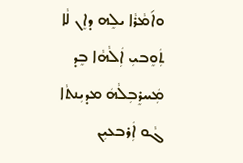ܘܐ݇ܡܵܪܵܐ ܝܠܸܗ ܕܐܸܢ ܠܵܐ ܬܲܘܸܒܝܼ ܐܲܠܵܗܵܐ ܒܸܕ
ܡܲܚܪܸܒܼܠܵܗܿ ܡܕܝܼܢܬܵܐ ܓܵܘ ܐܲܪܒܥܝܼܢ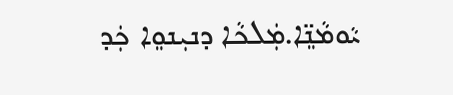ܝܵܘܡܵܢܸ̈ܐ.ܡܲܠܟܵܐ ܕܢܝܼܢܘܸܐ ܟܲܕ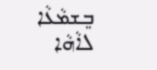ܒܸܫܡܵܥܵܐ ܠܐܵܗܵܐ